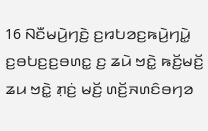16 ꤡꤢꤪꤗꤣꤧ꤬ꤚꤢꤧ꤬ ꤢ꤬ꤙꤝꤤꤢ꤬ꤒꤣꤧ꤬ꤚꤣꤧ꤭ ꤢ꤬ꤋꤝꤢ꤬ꤢ꤬ꤋꤛꤢ꤭ ꤢ꤬ ꤘꤣꤧ ꤠꤢꤧ꤭ ꤒꤢꤩ꤬ꤗꤢꤩ꤬ ꤘꤣ ꤠꤢꤧ꤭ ꤊ꤫ꤢꤦ꤬ ꤗꤢꤩ꤬ ꤛꤢꤩ꤬ꤏꤛꤢꤨꤋꤚꤤ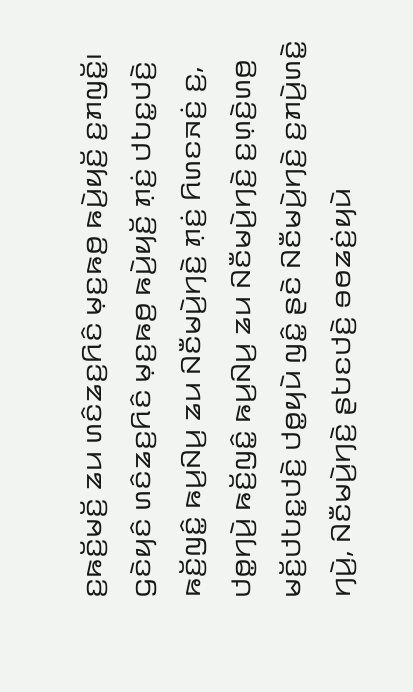ꤢ꤬ꤒꤢꤩ꤬ꤗꤢꤩ꤬ ꤘꤣ ꤛꤢꤨꤘꤢ꤬ꤖꤢꤨ ꤗ꤫ꤢ꤬ꤒꤥ꤬ ꤒꤣꤧ꤬ꤟꤢꤩ꤬ ꤢ꤬ꤊꤜꤢꤩ꤭꤯ ꤞꤢꤧꤟꤢꤨ ꤛꤢꤨꤘꤢ꤬ꤖꤢꤨ ꤗ꤫ꤢ꤬ꤒꤥ꤬ ꤒꤣꤧ꤬ꤟꤢꤩ꤬ ꤊ꤫ꤢꤦ꤬ ꤓꤝꤢ꤭ꤓꤢꤧ꤬ ꤒꤢꤩ꤬ꤜꤢꤨ꤭ ꤒꤣ꤬ꤡꤣ꤬ ꤘꤣ ꤡꤢꤪꤗꤣꤧ꤬ꤚꤢꤧ꤬ ꤊ꤫ꤢꤦ꤬ ꤖꤛꤢꤏꤢꤦ꤬ ꤢ꤬, ꤓꤥ꤭ꤚꤣꤧ꤬ ꤒꤢꤩ꤬ꤜꤢꤨ꤭ ꤒꤣ꤬ꤡꤣ꤬ ꤘꤣ ꤡꤢꤪꤗꤣꤧ꤬ꤚꤢꤧ꤬ ꤢ꤬ꤛ꤫ꤢꤧ꤬ꤛꤥ꤬ ꤗꤢꤩ꤬ꤓꤝꤢ꤭ꤓꤢꤧ꤬ ꤓꤥ꤭ꤟꤣꤧ ꤜꤢꤨ꤭ ꤔꤢꤧ ꤡꤢꤪꤗꤣꤧ꤬ꤚꤢꤧ꤬ ꤢ꤬ꤊꤣꤧ꤬ꤛꤢꤧ꤭ ꤚꤣꤧ꤬, ꤡꤢꤪꤗꤣꤧ꤬ꤚꤢꤧ꤬ ꤔꤝꤢꤓꤢꤧ꤬ ꤋꤥꤘꤢꤦ꤬ꤟꤣꤧ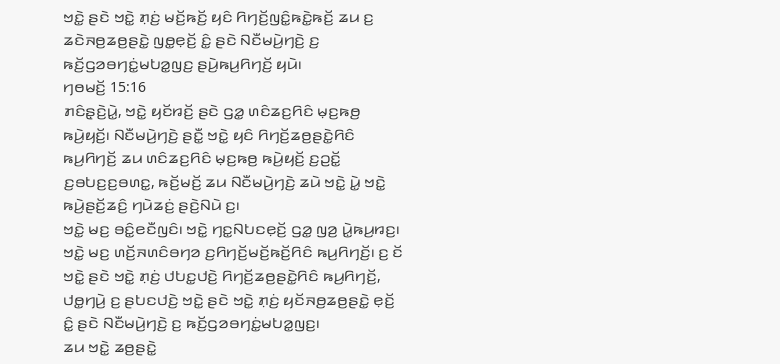ꤠꤢꤧ꤭ ꤔꤢꤧ ꤠꤢꤧ꤭ ꤊ꤫ꤢꤦ꤬ ꤗꤢꤩ꤬ꤒꤢꤩ꤬ ꤟꤢꤨ ꤖꤚꤢꤩ꤬ꤜꤢꤨ꤭ꤒꤢꤧ꤭ꤒꤢꤩ꤬ ꤘꤣ ꤢ꤬ ꤘꤢꤧꤏꤥ꤬ꤘꤥ꤬ꤔꤢꤧ꤭ ꤜꤥ꤭ꤕ꤫ꤢꤩ꤬ ꤢꤨ꤭ ꤔꤢꤧ ꤡꤢꤪꤗꤣꤧ꤬ꤚꤢꤧ꤬ ꤢ꤬ ꤒꤢꤩ꤬ꤞꤤꤋꤚꤢꤦ꤭ꤗꤝꤤ꤭ꤜꤢ꤬ ꤔꤣꤧ꤬ꤒꤣ꤬ꤖꤚꤢꤩ꤬ ꤟꤣꤧ꤯
ꤚꤥꤗꤢꤩ꤬ 15:16
ꤊꤢꤨꤔ꤫ꤢꤧ꤬ꤣꤧ꤭, ꤠꤢꤧ꤭ ꤟꤢꤩꤙꤢꤩ꤬ ꤔꤢꤧ ꤞꤤ꤭ ꤛꤢꤨꤘꤢ꤬ꤖꤢꤨ ꤗ꤫ꤢ꤬ꤒꤥ꤬ ꤒꤣꤧ꤬ꤟꤢꤩ꤬꤯ ꤡꤢꤪꤗꤣꤧ꤬ꤚꤢꤧ꤬ ꤔꤢꤪ꤭ ꤠꤢꤧ꤭ ꤟꤢꤨ ꤖꤚꤢꤩ꤬ꤘꤥ꤬ꤔꤢꤧ꤭ꤖꤢꤨ ꤒꤣ꤬ꤖꤚꤢꤩ꤬ ꤘꤣ ꤛꤢꤨꤘꤢ꤬ꤖꤢꤨ ꤗ꤫ꤢ꤬ꤒꤥ꤬ ꤒꤣꤧ꤬ꤟꤢꤩ꤬ ꤢ꤬ꤑꤢꤩ꤭ ꤢ꤬ꤋꤝꤢ꤬ꤢ꤬ꤋꤛꤢ꤭, ꤒꤢꤩ꤬ꤗꤢꤩ꤬ ꤘꤣ ꤡꤢꤪꤗꤣꤧ꤬ꤚꤢꤧ꤬ ꤘꤣꤧ ꤠꤢꤧ꤭ ꤣꤧ꤭ ꤠꤢꤧ꤭ ꤒꤣꤧ꤬ꤔꤢꤩ꤬ꤘꤢꤨ꤬ ꤚꤣꤧꤘꤢꤦ꤬ ꤔꤢꤧ꤬ꤡꤣꤧ ꤢ꤬꤯
ꤠꤢꤧ꤭ ꤗꤢ꤬ ꤋꤢꤨ꤭ꤕꤢꤪꤜꤢꤨ꤯ ꤠꤢꤧ꤭ ꤚꤢ꤭ꤡꤝꤢꤕ꤫ꤢꤩ꤬ ꤞꤤ꤭ ꤜꤤ꤬ ꤣꤧ꤭ꤒꤣ꤬ꤙꤢ꤬꤯ ꤠꤢꤧ꤭ ꤗꤢ꤬ ꤛꤢꤩ꤬ꤏꤛꤢꤨꤋꤚꤤ ꤢ꤬ꤖꤚꤢꤩ꤬ꤗꤢꤩ꤬ꤒꤢꤩ꤬ꤖꤢꤨ ꤒꤣ꤬ꤖꤚꤢꤩ꤬꤯ ꤢ꤬ ꤢꤩ ꤠꤢꤧ꤭ ꤔꤢꤧ ꤠꤢꤧ꤭ ꤊ꤫ꤢꤦ꤬ ꤓꤝꤢ꤭ꤓꤢꤧ꤬ ꤖꤚꤢꤩ꤬ꤘꤥ꤬ꤔꤢꤧ꤭ꤖꤢꤨ ꤒꤣ꤬ꤖꤚꤢꤩ꤬, ꤓꤥ꤭ꤚꤣꤧ꤬ ꤢ꤬ ꤔꤝꤢꤓꤢꤧ꤬ ꤠꤢꤧ꤭ ꤔꤢꤧ ꤠꤢꤧ꤭ ꤊ꤫ꤢꤦ꤬ ꤟꤢꤩꤏꤥ꤬ꤘꤥ꤬ꤔꤢꤧ꤭ ꤕ꤫ꤢꤩ꤬ ꤢꤨ꤭ ꤔꤢꤧ ꤡꤢꤪꤗꤣꤧ꤬ꤚꤢꤧ꤬ ꤢ꤬ ꤒꤢꤩ꤬ꤞꤤꤋꤚꤢꤦ꤭ꤗꤝꤤ꤭ꤜꤢ꤬꤯
ꤘꤣ ꤠꤢꤧ꤭ ꤘꤥ꤬ꤔꤢꤧ꤭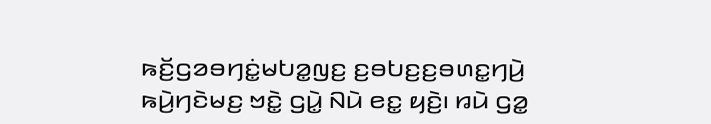ꤒꤢꤩ꤬ꤞꤤꤋꤚꤢꤦ꤭ꤗꤝꤤ꤭ꤜꤢ꤬ ꤢ꤬ꤋꤝꤢ꤬ꤢ꤬ꤋꤛꤢ꤭ꤚꤣꤧ꤬ ꤒꤣꤧ꤬ꤚꤢꤧꤗꤢ꤬ ꤠꤢꤧ꤭ ꤞꤣꤧ꤭ ꤡꤣꤧ ꤕꤢ꤭ ꤟꤢꤧ꤬꤯ ꤙꤣꤧ ꤞꤤ꤭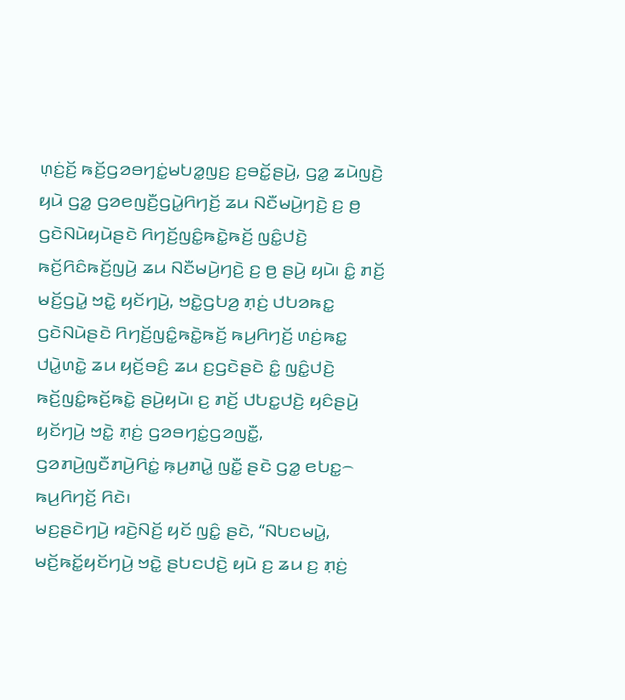ꤛ꤫ꤢꤦ꤬ꤢꤩ꤬ ꤒꤢꤩ꤬ꤞꤤꤋꤚꤢꤦ꤭ꤗꤝꤤ꤭ꤜꤢ꤬ ꤢ꤬ꤋꤢꤩ꤭ꤔꤣꤧ꤬, ꤞꤤ꤭ ꤘꤣꤧꤜꤢꤧ꤬ ꤟꤣꤧ ꤞꤤ꤭ ꤞꤤꤕꤜꤢꤪ꤬ꤞꤣꤧ꤭ꤖꤚꤢꤩ꤬ ꤘꤣ ꤡꤢꤪꤗꤣꤧ꤬ꤚꤢꤧ꤬ ꤢ꤬ ꤥ꤬ ꤞꤢꤧꤡꤣꤧꤟꤣꤧꤔꤢꤧ ꤖꤚꤢꤩ꤬ꤜꤢꤨ꤭ꤒꤢꤧ꤭ꤒꤢꤩ꤬ ꤜꤢꤨ꤭ꤓꤢꤧ꤬ ꤒꤢꤩ꤬ꤖꤢꤨꤒꤢꤩ꤬ꤜꤣꤧ꤬ ꤘꤣ ꤡꤢꤪꤗꤣꤧ꤬ꤚꤢꤧ꤬ ꤢ꤬ ꤥ꤬ ꤔꤣꤧ꤬ ꤟꤣꤧ꤯ ꤢꤨ꤭ ꤊꤢꤩ꤬ ꤗꤢꤩ꤬ꤞꤣꤧ꤭ ꤠꤢꤧ꤭ ꤟꤢꤩꤚꤣꤧ꤬, ꤠꤢꤧ꤭ꤞꤝꤤ꤬ ꤊ꤫ꤢꤦ꤬ ꤓꤝꤤꤒꤢ꤭ ꤞꤢꤧꤡꤣꤧꤔꤢꤧ ꤖꤚꤢꤩ꤬ꤜꤢꤨ꤭ꤒꤢꤧ꤭ꤒꤢꤩ꤬ ꤒꤣ꤬ꤖꤚꤢꤩ꤬ ꤛꤢꤦ꤬ꤒꤢ꤭ ꤓꤣꤧ꤭ꤛꤢꤧ꤭ ꤘꤣ ꤟꤢꤩ꤬ꤋꤢꤨ꤬ ꤘꤣ ꤢ꤬ꤞꤢꤧꤔꤢꤧ ꤢꤨ꤭ ꤜꤢꤨ꤭ꤓꤢꤧ꤬ ꤒꤢꤩ꤬ꤜꤢꤨ꤭ꤒꤢꤩ꤬ꤒꤢꤧ꤭ ꤔꤣꤧ꤬ꤟꤣꤧ꤯ ꤢ꤬ ꤊꤢꤩ꤬ ꤓꤝꤢ꤭ꤓꤢꤧ꤬ ꤟꤢꤨꤔꤣꤧ꤬ ꤟꤢꤩꤚꤣꤧ꤬ ꤠꤢꤧ꤭ ꤊ꤫ꤢꤦ꤬ ꤞꤤꤋꤚꤢꤦ꤭ꤞꤤꤜꤢꤪ꤭, ꤞꤤꤊꤣꤧ꤬ꤜꤢꤪꤊꤣꤧ꤬ꤖꤢꤦ꤭ ꤒ꤫ꤣ꤬ꤊꤣꤧ꤭ ꤜꤢꤪ꤭ ꤔꤢꤧ ꤞꤤ꤭ ꤕꤝꤢ꤭꤮ ꤒꤣ꤬ꤖꤚꤢꤩ꤬ ꤖꤢꤧ꤯
ꤗꤢ꤬ꤔꤢꤧꤚꤣꤧ꤬ ꤙꤢꤧ꤬ꤡꤢꤩ꤬ ꤟꤢꤩ ꤜꤢꤨ꤭ ꤔꤢꤧ, “ꤡꤝꤢꤗꤣꤧ꤭, ꤗꤢꤩ꤬ꤒꤢꤩ꤭ꤟꤢꤩꤚꤣꤧ꤬ ꤠꤢꤧ꤭ ꤔꤝꤢꤓꤢꤧ꤬ ꤟꤣꤧ ꤢ꤬ ꤘꤣ ꤢ꤬ ꤊ꤫ꤢꤦ꤬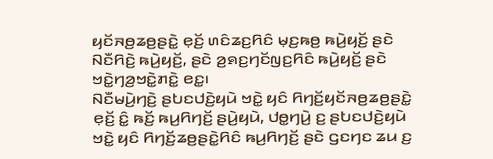ꤟꤢꤩꤏꤥ꤬ꤘꤥ꤬ꤔꤢꤧ꤭ ꤕ꤫ꤢꤩ꤬ ꤛꤢꤨꤘꤢ꤬ꤖꤢꤨ ꤗ꤫ꤢ꤬ꤒꤥ꤬ ꤒꤣꤧ꤬ꤟꤢꤩ꤬ ꤔꤢꤧ ꤡꤢꤪꤖꤢꤧ꤬ ꤒꤣꤧ꤬ꤟꤢꤩ꤬, ꤔꤢꤧ ꤤ꤬ꤎꤢ꤬ꤚꤢꤩꤜꤢ꤬ꤖꤢꤨ ꤒꤣꤧ꤬ꤟꤢꤩ꤬ ꤔꤢꤧ ꤠꤢꤧ꤭ꤚꤤ꤬ꤠꤢꤧ꤭ꤊꤢꤧ꤭ ꤕꤢ꤭꤯
ꤡꤢꤪꤗꤣꤧ꤬ꤚꤢꤧ꤬ ꤔꤝꤢꤓꤢꤧ꤬ꤟꤣꤧ ꤠꤢꤧ꤭ ꤟꤢꤨ ꤖꤚꤢꤩ꤬ꤟꤢꤩꤏꤥ꤬ꤘꤥ꤬ꤔꤢꤧ꤭ ꤕ꤫ꤢꤩ꤬ ꤢꤨ꤭ ꤒꤢꤩ꤬ ꤒꤣ꤬ꤖꤚꤢꤩ꤬ ꤔꤣꤧ꤬ꤟꤣꤧ, ꤓꤥ꤭ꤚꤣꤧ꤬ ꤢ꤬ ꤔꤝꤢꤓꤢꤧ꤬ꤟꤣꤧ ꤠꤢꤧ꤭ ꤟꤢꤨ ꤖꤚꤢꤩ꤬ꤘꤥ꤬ꤔꤢꤧ꤭ꤖꤢꤨ ꤒꤣ꤬ꤖꤚꤢꤩ꤬ ꤔꤢꤧ ꤞꤢꤚꤢ ꤘꤣ ꤢ꤬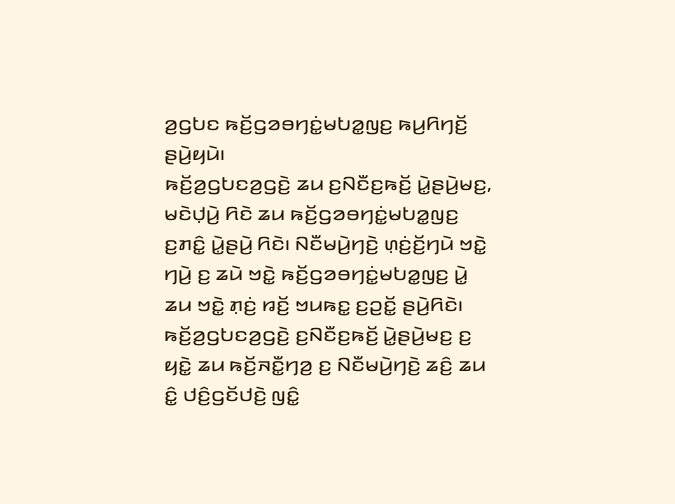ꤤ꤬ꤞꤝꤢ ꤒꤢꤩ꤬ꤞꤤꤋꤚꤢꤦ꤭ꤗꤝꤤ꤭ꤜꤢ꤬ ꤒꤣ꤬ꤖꤚꤢꤩ꤬ ꤔꤣꤧ꤬ꤟꤣꤧ꤯
ꤒꤢꤩ꤬ꤤ꤬ꤞꤝꤢꤤ꤬ꤞꤢꤧ꤬ ꤘꤣ ꤢ꤬ꤡꤢꤪꤢ꤬ꤒꤢꤩ꤬ ꤣꤧ꤭ꤔꤣꤧ꤬ꤗꤢ꤬, ꤗꤢꤧꤓ꤫ꤣꤧ꤬ ꤖꤢꤧ ꤘꤣ ꤒꤢꤩ꤬ꤞꤤꤋꤚꤢꤦ꤭ꤗꤝꤤ꤭ꤜꤢ꤬ ꤢ꤬ꤊꤢꤨ꤭ ꤣꤧ꤭ꤔꤣꤧ꤬ ꤖꤢꤧ꤯ ꤡꤢꤪꤗꤣꤧ꤬ꤚꤢꤧ꤬ ꤛ꤫ꤢꤦ꤬ꤢꤩ꤬ꤚꤣꤧ ꤠꤢꤧ꤭ ꤚꤣꤧ꤬ ꤢ꤬ ꤘꤣꤧ ꤠꤢꤧ꤭ ꤒꤢꤩ꤬ꤞꤤꤋꤚꤢꤦ꤭ꤗꤝꤤ꤭ꤜꤢ꤬ ꤣꤧ꤭ ꤘꤣ ꤠꤢꤧ꤭ ꤊ꤫ꤢꤦ꤬ ꤙꤢꤩ꤬ ꤠꤣꤒꤢ꤭ ꤢ꤬ꤑꤢꤩ꤭ ꤔꤣꤧ꤬ꤖꤢꤧ꤯ ꤒꤢꤩ꤬ꤤ꤬ꤞꤝꤢꤤ꤬ꤞꤢꤧ꤬ ꤢ꤬ꤡꤢꤪꤢ꤬ꤒꤢꤩ꤬ ꤣꤧ꤭ꤔꤣꤧ꤬ꤗꤢ꤬ ꤢ꤬ ꤟꤢꤧ꤭ ꤘꤣ ꤒꤢꤩ꤬ꤏꤢꤪ꤭ꤚꤤ꤬ ꤢ꤬ ꤡꤢꤪꤗꤣꤧ꤬ꤚꤢꤧ꤬ ꤘꤢꤨ꤬ ꤘꤣ ꤢꤨ꤭ ꤓꤢꤨ꤬ꤞꤢꤩꤓꤢꤧ꤬ ꤜꤢꤨ꤭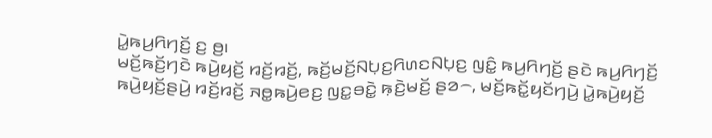ꤣꤧ꤭ꤒꤣ꤬ꤖꤚꤢꤩ꤬ ꤢ꤬ ꤥ꤬꤯
ꤗꤢꤩ꤬ꤒꤢꤩ꤬ꤚꤢꤧ ꤒꤣꤧ꤬ꤟꤢꤩ꤬ ꤙꤢꤩ꤬ꤙꤢꤩ꤬, ꤒꤢꤩ꤬ꤗꤢꤩ꤬ꤡꤝ꤫ꤢ꤬ꤖꤛꤢꤡꤝ꤫ꤢ꤬ ꤜꤢꤨ꤭ ꤒꤣ꤬ꤖꤚꤢꤩ꤬ ꤔꤢꤧ ꤒꤣ꤬ꤖꤚꤢꤩ꤬ ꤒꤣꤧ꤬ꤟꤢꤩ꤬ꤔꤣꤧ꤬ ꤙꤢꤩ꤬ꤙꤢꤩ꤬ ꤏꤥ꤭ꤒꤣꤧ꤬ꤕꤢ꤬ ꤜꤢ꤭ꤋꤢꤧ꤭ ꤒ꤫ꤢꤧ꤬ꤗꤢꤩ꤬ ꤔꤤ꤮, ꤗꤢꤩ꤬ꤒꤢꤩ꤭ꤟꤢꤩꤚꤣꤧ꤬ ꤣꤧ꤭ꤒꤣꤧ꤬ꤟꤢꤩ꤬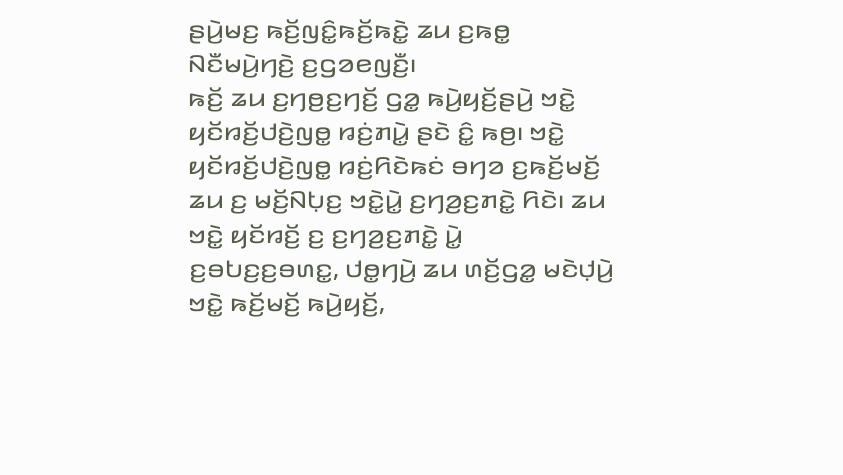ꤔꤣꤧ꤬ꤗꤢ꤬ ꤒꤢꤩ꤬ꤜꤢꤨ꤭ꤒꤢꤩ꤬ꤒꤢꤧ꤭ ꤘꤣ ꤢ꤬ꤒꤥ꤭ ꤡꤢꤪꤗꤣꤧ꤬ꤚꤢꤧ꤬ ꤢ꤬ꤞꤤꤕꤜꤢꤪ꤬꤯
ꤒꤢꤩ꤬ ꤘꤣ ꤢ꤬ꤚꤥ꤬ꤢ꤬ꤚꤢꤩ꤬ ꤞꤤ꤭ ꤒꤣꤧ꤬ꤟꤢꤩ꤬ꤔꤣꤧ꤬ ꤠꤢꤧ꤭ ꤟꤢꤩꤙꤢꤩ꤬ꤓꤢꤧ꤬ꤜꤥ꤭ ꤙꤢꤦ꤬ꤊꤣꤧ꤭ ꤔꤢꤧ ꤢꤨ꤭ ꤒꤥ꤬꤯ ꤠꤢꤧ꤭ ꤟꤢꤩꤙꤢꤩ꤬ꤓꤢꤧ꤬ꤜꤥ꤭ ꤙꤢꤦ꤬ꤖꤢꤧꤒꤢꤦ ꤋꤚꤤ ꤢ꤬ꤒꤢꤩ꤬ꤗꤢꤩ꤬ ꤘꤣ ꤢ꤬ ꤗꤢꤩ꤬ꤡꤝ꤫ꤢ꤬ ꤠꤢꤧ꤭ꤣꤧ꤭ ꤢ꤬ꤚꤤ꤬ꤢ꤬ꤊꤢꤧ꤭ ꤖꤢꤧ꤯ ꤘꤣ ꤠꤢꤧ꤭ ꤟꤢꤩꤙꤢꤩ꤬ ꤢ꤬ ꤢ꤬ꤚꤤ꤬ꤢ꤬ꤊꤢꤧ꤭ ꤣꤧ꤭ ꤢ꤬ꤋꤝꤢ꤬ꤢ꤬ꤋꤛꤢ꤭, ꤓꤥ꤭ꤚꤣꤧ꤬ ꤘꤣ ꤛꤢꤩ꤬ꤞꤤ꤭ ꤗꤢꤧꤓ꤫ꤣꤧ꤬ ꤠꤢꤧ꤭ ꤒꤢꤩ꤬ꤗꤢꤩ꤬ ꤒꤣꤧ꤬ꤟꤢꤩ꤬,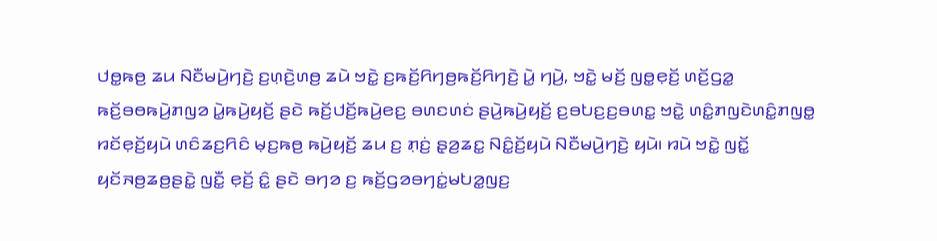ꤓꤥ꤭ꤒꤥ꤬ ꤘꤣ ꤡꤢꤪꤗꤣꤧ꤬ꤚꤢꤧ꤬ ꤢ꤬ꤛ꤫ꤢꤧ꤬ꤛꤥ꤬ ꤘꤣꤧ ꤠꤢꤧ꤭ ꤢ꤬ꤒꤢꤩ꤬ꤖꤚꤥ꤬ꤒꤢꤩ꤬ꤖꤚꤢꤧ꤬ ꤣꤧ꤭ ꤚꤣꤧ꤬, ꤠꤢꤧ꤭ ꤗꤢꤩ꤬ ꤜꤥ꤭ꤕ꤫ꤢꤩ꤬ ꤛꤢꤩ꤬ꤞꤤ꤭ ꤒꤢꤩ꤬ꤋꤥꤒꤣꤧ꤬ꤊꤜꤤ ꤣꤧ꤭ꤒꤣꤧ꤬ꤟꤢꤩ꤬ ꤔꤢꤧ ꤒꤢꤩ꤬ꤓꤢꤩ꤬ꤒꤣꤧ꤬ꤕꤢ꤬ ꤋꤛꤢꤛꤢꤦ ꤔꤣꤧ꤬ꤒꤣꤧ꤬ꤟꤢꤩ꤬ ꤢ꤬ꤋꤝꤢ꤬ꤢ꤬ꤋꤛꤢ꤭ ꤠꤢꤧ꤭ ꤛꤢꤨ꤭ꤊꤜꤢꤧꤛꤢꤨ꤭ꤊꤜꤥ꤭ ꤙꤢꤩꤕ꤫ꤢꤩ꤬ꤟꤣꤧ ꤛꤢꤨꤘꤢ꤬ꤖꤢꤨ ꤗ꤫ꤢ꤬ꤒꤥ꤬ ꤒꤣꤧ꤬ꤟꤢꤩ꤬ ꤘꤣ ꤢ꤬ ꤊ꤫ꤢꤦ꤬ ꤔ꤫ꤤ꤬ꤘꤢ꤭ ꤡꤢꤨ꤭ꤢꤩ꤬ꤟꤣꤧ ꤡꤢꤪꤗꤣꤧ꤬ꤚꤢꤧ꤬ ꤟꤣꤧ꤯ ꤙꤣꤧ ꤠꤢꤧ꤭ ꤜꤢꤩ꤭ ꤟꤢꤩꤏꤥ꤬ꤘꤥ꤬ꤔꤢꤧ꤭ ꤜꤢꤪ꤭ ꤕ꤫ꤢꤩ꤬ ꤢꤨ꤭ ꤔꤢꤧ ꤋꤚꤤ ꤢ꤬ ꤒꤢꤩ꤬ꤞꤤꤋꤚꤢꤦ꤭ꤗꤝꤤ꤭ꤜꤢ꤬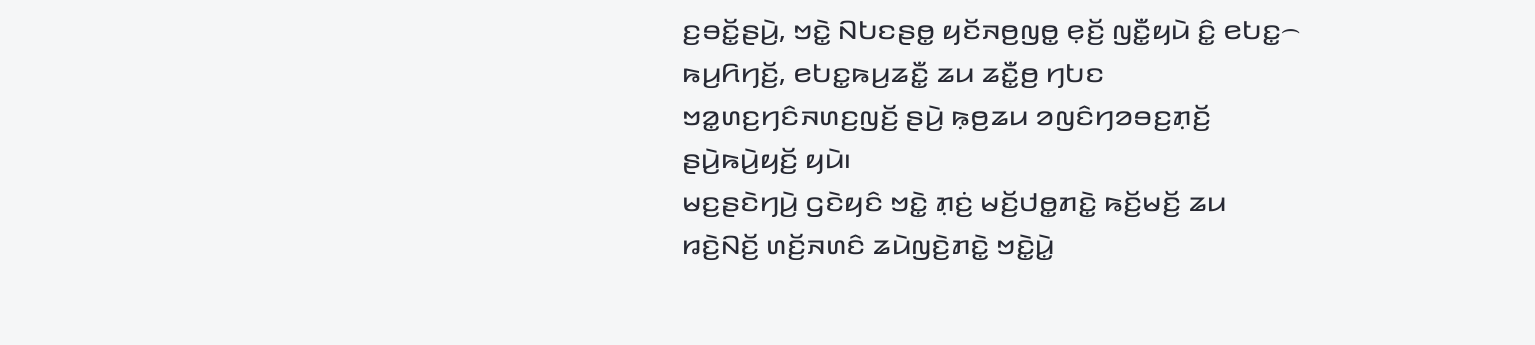ꤢ꤬ꤋꤢꤩ꤭ꤔꤣꤧ꤬, ꤠꤢꤧ꤭ ꤡꤝꤢꤔꤥ꤭ ꤟꤢꤩꤏꤥ꤬ꤜꤥ꤭ ꤕ꤫ꤢꤩ꤬ ꤜꤢꤪ꤭ꤟꤣꤧ ꤢꤨ꤭ ꤕꤝꤢ꤭꤮ ꤒꤣ꤬ꤖꤚꤢꤩ꤬, ꤕꤝꤢ꤭ꤒꤣ꤬ꤘꤢꤪ꤭ ꤘꤣ ꤘꤢꤪ꤭ꤥ꤬ ꤚꤝꤢ ꤠꤤ꤭ꤛꤢ꤬ꤚꤢꤨꤏꤛꤢ꤬ꤜꤢꤩ꤬ ꤔꤣꤧ꤬ ꤒ꤫ꤥ꤬ꤘꤣ ꤤꤜꤢꤨꤚꤤꤋꤢ꤬ꤊ꤫ꤢꤩ꤬ ꤔꤣꤧ꤬ꤒꤣꤧ꤬ꤟꤢꤩ꤬ ꤟꤣꤧ꤯
ꤗꤢ꤬ꤔꤢꤧꤚꤣꤧ꤬ ꤞꤢꤧꤟꤢꤨ ꤠꤢꤧ꤭ ꤊ꤫ꤢꤦ꤬ ꤗꤢꤩ꤬ꤓꤥ꤭ꤊꤢꤧ꤭ ꤒꤢꤩ꤬ꤗꤢꤩ꤬ ꤘꤣ ꤙꤢꤧ꤬ꤡꤢꤩ꤬ ꤛꤢꤩ꤬ꤏꤛꤢꤨ ꤘꤣꤧꤜꤢꤧ꤬ꤊꤢꤧ꤭ ꤠꤢꤧ꤭ꤣꤧ꤭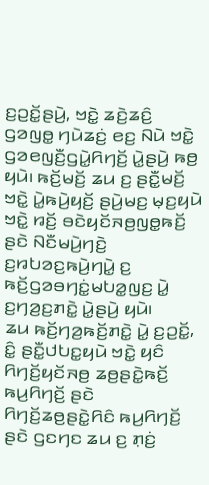ꤢ꤬ꤑꤢꤩ꤭ꤔꤣꤧ꤬, ꤠꤢꤧ꤭ ꤘꤢꤧ꤬ꤘꤢꤨ꤬ ꤞꤤꤜꤥ꤭ ꤚꤣꤧꤘꤢꤦ꤬ ꤕꤢ꤬ ꤡꤣꤧ ꤠꤢꤧ꤭ ꤞꤤꤕꤜꤢꤪ꤬ꤞꤣꤧ꤭ꤖꤚꤢꤩ꤬ ꤣꤧ꤭ꤔꤣꤧ꤬ ꤒꤥ꤬ ꤟꤣꤧ꤯ ꤒꤢꤩ꤬ꤗꤢꤩ꤬ ꤘꤣ ꤢ꤬ ꤔꤢꤪ꤭ꤗꤢꤩ꤬ ꤠꤢꤧ꤭ ꤣꤧ꤭ꤒꤣꤧ꤬ꤟꤢꤩ꤬ ꤔꤣꤧ꤬ꤗꤢ꤬ ꤗ꤫ꤢ꤬ꤟꤣꤧ ꤠꤢꤧ꤭ ꤙꤢꤩ꤬ ꤋꤢꤧꤟꤢꤩꤏꤥ꤬ꤜꤥ꤭ꤒꤢꤩ꤬ ꤔꤢꤧ ꤡꤢꤪꤗꤣꤧ꤬ꤚꤢꤧ꤬ ꤢ꤬ꤙꤝꤤꤢ꤬ꤒꤣꤧ꤬ꤚꤣꤧ꤭ ꤢ꤬ ꤒꤢꤩ꤬ꤞꤤꤋꤚꤢꤦ꤭ꤗꤝꤤ꤭ꤜꤢ꤬ ꤣꤧ꤭ ꤢ꤬ꤚꤤ꤬ꤢ꤬ꤊꤢꤧ꤭ ꤣꤧ꤭ꤔꤣꤧ꤬ ꤟꤣꤧ꤯
ꤘꤣ ꤒꤢꤩ꤬ꤚꤤ꤬ꤒꤢꤩ꤬ꤊꤢꤧ꤭ ꤣꤧ꤭ ꤢ꤬ꤑꤢꤩ꤭, ꤢꤨ꤭ ꤔꤢꤪ꤭ꤓꤝꤢ꤭ꤟꤣꤧ ꤠꤢꤧ꤭ ꤟꤢꤨ ꤖꤚꤢꤩ꤬ꤟꤢꤩꤏꤥ꤬ ꤘꤥ꤬ꤔꤢꤧ꤭ꤒꤢꤩ꤬ ꤒꤣ꤬ꤖꤚꤢꤩ꤬ ꤔꤢꤧ ꤖꤚꤢꤩ꤬ꤘꤥ꤬ꤔꤢꤧ꤭ꤖꤢꤨ ꤒꤣ꤬ꤖꤚꤢꤩ꤬ ꤔꤢꤧ ꤞꤢꤚꤢ ꤘꤣ ꤢ꤬ ꤊ꤫ꤢꤦ꤬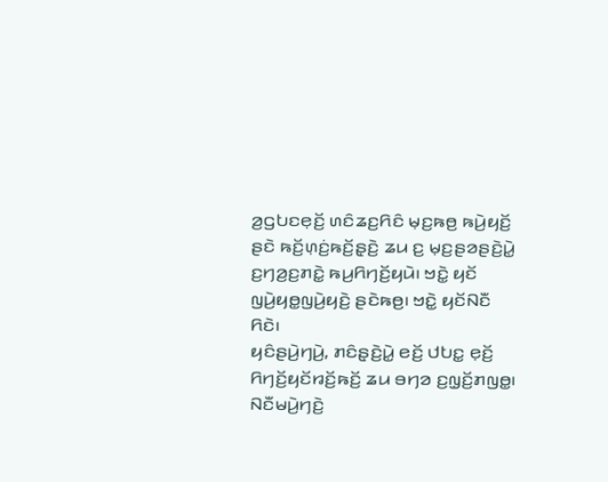ꤤ꤬ꤞꤝꤢꤕ꤫ꤢꤩ꤬ ꤛꤢꤨꤘꤢ꤬ꤖꤢꤨ ꤗ꤫ꤢ꤬ꤒꤥ꤬ ꤒꤣꤧ꤬ꤟꤢꤩ꤬ ꤔꤢꤧ ꤒꤢꤩ꤬ꤛ꤫ꤢꤦ꤬ꤒꤢꤩ꤬ꤔ꤫ꤢꤧ꤬ ꤘꤣ ꤢ꤬ ꤗ꤫ꤢ꤬ꤔꤤꤔꤢꤧ꤬ꤣꤧ꤭ ꤢ꤬ꤚꤤ꤬ꤢ꤬ꤊꤢꤧ꤭ ꤒꤣ꤬ꤖꤚꤢꤩ꤬ꤟꤣꤧ꤯ ꤠꤢꤧ꤭ ꤟꤢꤩ ꤜꤣꤧ꤬ꤟꤥ꤭ꤜꤣꤧ꤬ꤟꤢꤧ꤬ ꤔꤢꤧꤒꤥ꤬꤯ ꤠꤢꤧ꤭ ꤟꤢꤩꤡꤢꤪ ꤖꤢꤧ꤯
ꤟꤢꤨꤔꤣꤧ꤬ꤚꤣꤧ꤬, ꤊꤢꤨꤔ꤫ꤢꤧ꤬ꤣꤧ꤭ ꤕꤢꤩ꤬ ꤓꤝꤢ꤭ ꤕ꤫ꤢꤩ꤬ ꤖꤚꤢꤩ꤬ꤟꤢꤩꤙꤢꤩ꤬ꤒꤢꤩ꤬ ꤘꤣ ꤋꤚꤤ ꤢ꤬ꤜ꤫ꤢꤩ꤬ꤊꤜꤥ꤭꤯ ꤡꤢꤪꤗꤣꤧ꤬ꤚꤢꤧ꤬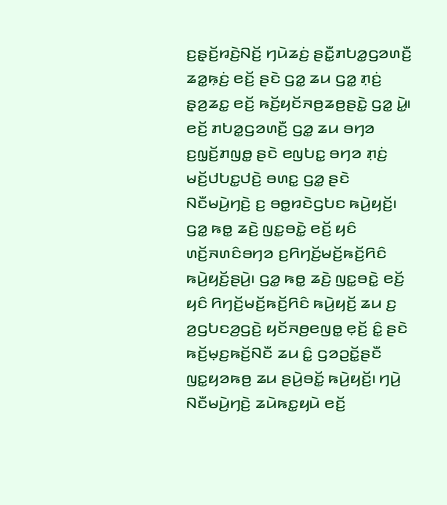ꤢ꤬ꤔ꤫ꤢꤩ꤬ꤙꤢꤧ꤬ꤡꤢꤩ꤬ ꤚꤣꤧꤘꤢꤦ꤬ ꤔꤢꤪ꤭ꤊꤝꤤ꤭ꤞꤤꤛꤢꤪ꤬ ꤘꤤ꤭ꤒ꤫ꤢꤦ꤬ ꤕꤢꤩ꤬ ꤔꤢꤧ ꤞꤤ꤭ ꤘꤣ ꤞꤤ꤭ ꤊ꤫ꤢꤦ꤬ ꤔ꤫ꤤ꤬ꤘꤢ꤭ ꤕꤢꤩ꤬ ꤒꤢꤩ꤬ꤟꤢꤩꤏꤥ꤬ꤘꤥ꤬ꤔꤢꤧ꤭ ꤞꤤ꤭ ꤣꤧ꤭꤯ ꤕꤢꤩ꤬ ꤊꤝꤤ꤭ꤞꤤꤛꤢꤪ꤬ ꤞꤤ꤭ ꤘꤣ ꤋꤚꤤ ꤢ꤬ꤜ꤫ꤢꤩ꤬ꤊꤜꤥ꤭ ꤔꤢꤧ ꤕꤜꤝꤢ꤭ ꤋꤚꤤ ꤊ꤫ꤢꤦ꤬ ꤗꤢꤩ꤬ꤓꤝꤢ꤭ꤓꤢꤧ꤬ ꤋꤛꤢ꤭ ꤞꤤ꤭ ꤔꤢꤧ ꤡꤢꤪꤗꤣꤧ꤬ꤚꤢꤧ꤬ ꤢ꤬ ꤋꤥ꤭ꤙꤢꤧꤞꤝꤢ ꤒꤣꤧ꤬ꤟꤢꤩ꤬꤯
ꤞꤤ꤭ ꤒꤥ꤭ ꤘꤢꤧ꤬ ꤜꤢ꤭ꤋꤢꤧ꤭ ꤕꤢꤩ꤬ ꤟꤢꤨ ꤛꤢꤩ꤬ꤏꤛꤢꤨꤋꤚꤤ ꤢ꤬ꤖꤚꤢꤩ꤬ꤗꤢꤩ꤬ꤒꤢꤩ꤬ꤖꤢꤨ ꤒꤣꤧ꤬ꤟꤢꤩ꤬ꤔꤣꤧ꤬꤯ ꤞꤤ꤭ ꤒꤥ꤭ ꤘꤢꤧ꤬ ꤜꤢ꤭ꤋꤢꤧ꤭ ꤕꤢꤩ꤬ ꤟꤢꤨ ꤖꤚꤢꤩ꤬ꤗꤢꤩ꤬ꤒꤢꤩ꤬ꤖꤢꤨ ꤒꤣꤧ꤬ꤟꤢꤩ꤬ ꤘꤣ ꤢ꤬ ꤤ꤬ꤞꤝꤢꤤ꤬ꤞꤢꤧ꤬ ꤟꤢꤩꤏꤥ꤬ꤕꤜꤥ꤭ ꤕ꤫ꤢꤩ꤬ ꤢꤨ꤭ ꤔꤢꤧ ꤒꤢꤩ꤬ꤗ꤫ꤢ꤬ꤒꤢꤩ꤬ꤡꤢꤪ ꤘꤣ ꤢꤨ꤭ ꤞꤤꤑꤢꤩ꤭ꤔꤢꤪ ꤜꤢ꤭ꤟꤤꤒꤥ꤬ ꤘꤣ ꤔꤣꤧ꤬ꤋꤢꤩ꤭ ꤒꤣꤧ꤬ꤟꤢꤩ꤬꤯ ꤚꤣꤧ꤬ ꤡꤢꤪꤗꤣꤧ꤬ꤚꤢꤧ꤬ ꤘꤣꤧꤒꤢ꤭ꤟꤣꤧ ꤕꤢꤩ꤬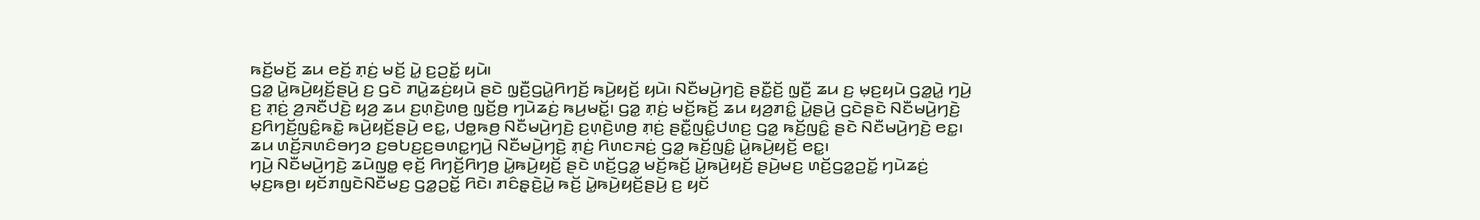ꤒꤢꤩ꤬ꤗꤢꤩ꤬ ꤘꤣ ꤕꤢꤩ꤬ ꤊ꤫ꤢꤦ꤬ ꤗꤢꤩ꤬ ꤣꤧ꤭ ꤢ꤬ꤑꤢꤩ꤭ ꤟꤣꤧ꤯
ꤞꤤ꤭ ꤣꤧ꤭ꤒꤣꤧ꤬ꤟꤢꤩ꤬ꤔꤣꤧ꤬ ꤢ꤬ ꤞꤢꤧ ꤊꤣꤧ꤭ꤘꤢꤦ꤬ꤟꤣꤧ ꤔꤢꤧ ꤜ꤫ꤢꤪ꤬ꤞꤣꤧ꤭ꤖꤚꤢꤩ꤬ ꤒꤣꤧ꤬ꤟꤢꤩ꤬ ꤟꤣꤧ꤯ ꤡꤢꤪꤗꤣꤧ꤬ꤚꤢꤧ꤬ ꤔꤢꤪ꤭ꤢꤩ꤬ ꤜ꤫ꤢꤪ꤬ ꤘꤣ ꤢ꤬ ꤗ꤫ꤢ꤬ꤟꤣꤧ ꤞꤤ꤭ꤣꤧ꤭ ꤚꤣꤧ꤬ ꤢ꤬ ꤊ꤫ꤢꤦ꤬ ꤤ꤬ꤏꤢꤪꤓꤢꤧ꤬ ꤟꤤ꤬ ꤘꤣ ꤢ꤬ꤛ꤫ꤢꤧ꤬ꤛꤥ꤬ ꤜ꤫ꤢꤩ꤬ꤥ꤬ ꤚꤣꤧꤘꤢꤦ꤬ ꤒꤣ꤬ꤗꤢꤩ꤭꤯ ꤞꤤ꤭ ꤊ꤫ꤢꤦ꤬ ꤗꤢꤩ꤬ꤒꤢꤩ꤬ ꤘꤣ ꤟꤤ꤬ꤊꤢꤨ꤭ ꤣꤧ꤭ꤔꤣꤧ꤬ ꤞꤢꤧꤔꤢꤧ ꤡꤢꤪꤗꤣꤧ꤬ꤚꤢꤧ꤬ ꤢ꤬ꤖꤚꤢꤩ꤬ꤜꤢꤨ꤭ꤒꤢꤧ꤭ ꤒꤣꤧ꤬ꤟꤢꤩ꤬ꤔꤣꤧ꤬ ꤕꤢ꤭, ꤓꤥ꤭ꤒꤥ꤬ ꤡꤢꤪꤗꤣꤧ꤬ꤚꤢꤧ꤬ ꤢ꤬ꤛ꤫ꤢꤧ꤬ꤛꤥ꤬ ꤊ꤫ꤢꤦ꤬ ꤔꤢꤪ꤭ꤜꤢꤨ꤭ꤓꤛꤢ꤬ ꤞꤤ꤭ ꤒꤢꤩ꤬ꤜꤢꤨ꤭ ꤔꤢꤧ ꤡꤢꤪꤗꤣꤧ꤬ꤚꤢꤧ꤬ ꤕꤢ꤭꤯ ꤘꤣ ꤛꤢꤩ꤬ꤏꤛꤢꤨꤋꤚꤤ ꤢ꤬ꤋꤝꤢ꤬ꤢ꤬ꤋꤛꤢ꤭ꤚꤣꤧ꤬ ꤡꤢꤪꤗꤣꤧ꤬ꤚꤢꤧ꤬ ꤊ꤫ꤢꤦ꤬ ꤖꤛꤢꤏꤢꤦ꤬ ꤞꤤ꤭ ꤒꤢꤩ꤬ꤜꤢꤨ꤭ ꤣꤧ꤭ꤒꤣꤧ꤬ꤟꤢꤩ꤬ ꤕꤢ꤭꤯
ꤚꤣꤧ꤬ ꤡꤢꤪꤗꤣꤧ꤬ꤚꤢꤧ꤬ ꤘꤣꤧꤜꤥ꤭ ꤕ꤫ꤢꤩ꤬ ꤖꤚꤢꤩ꤬ꤖꤚꤥ꤬ ꤣꤧ꤭ꤒꤣꤧ꤬ꤟꤢꤩ꤬ ꤔꤢꤧ ꤛꤢꤩ꤬ꤞꤤ꤭ ꤗꤢꤩ꤬ꤒꤢꤩ꤬ ꤣꤧ꤭ꤒꤣꤧ꤬ꤟꤢꤩ꤬ ꤔꤣꤧ꤬ꤗꤢ꤬ ꤛꤢꤩ꤬ꤞꤤ꤭ꤑꤢꤩ꤭ ꤚꤣꤧꤘꤢꤦ꤬ ꤗ꤫ꤢ꤬ꤒꤥ꤬꤯ ꤟꤢꤩꤊꤜꤢꤧꤡꤢꤪꤗꤢ꤬ ꤞꤤ꤭ꤑꤢꤩ꤭ ꤖꤢꤧ꤯ ꤊꤢꤨꤔ꤫ꤢꤧ꤬ꤣꤧ꤭ ꤒꤢꤩ꤬ ꤣꤧ꤭ꤒꤣꤧ꤬ꤟꤢꤩ꤬ꤔꤣꤧ꤬ ꤢ꤬ ꤟꤢꤩ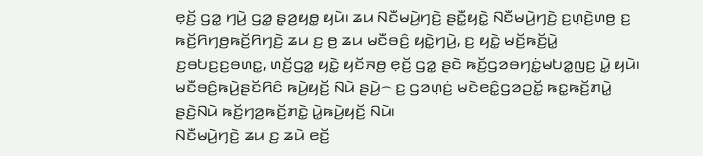ꤕ꤫ꤢꤩ꤬ ꤞꤤ꤭ ꤚꤣꤧ꤬ ꤞꤤ꤭ ꤔ꤫ꤤ꤬ꤟꤥ꤭ ꤟꤣꤧ꤯ ꤘꤣ ꤡꤢꤪꤗꤣꤧ꤬ꤚꤢꤧ꤬ ꤔꤢꤪ꤭ꤟꤢꤧ꤭ ꤡꤢꤪꤗꤣꤧ꤬ꤚꤢꤧ꤬ ꤢ꤬ꤛ꤫ꤢꤧ꤬ꤛꤥ꤬ ꤢ꤬ ꤒꤢꤩ꤬ꤖꤚꤥ꤬ꤒꤢꤩ꤬ꤖꤚꤢꤧ꤬ ꤘꤣ ꤢ꤬ ꤥ꤬ ꤘꤣ ꤗꤢꤪꤋꤢꤨ꤬ ꤟꤢꤧ꤭ꤚꤣꤧ꤬, ꤢ꤬ ꤟꤢꤧ꤭ ꤗꤢꤩ꤬ꤒꤢꤩ꤬ꤣꤧ꤭ ꤢ꤬ꤋꤝꤢ꤬ꤢ꤬ꤋꤛꤢ꤭, ꤛꤢꤩ꤬ꤞꤤ꤭ ꤟꤢꤧ꤭ ꤟꤢꤩꤏꤥ꤬ ꤕ꤫ꤢꤩ꤬ ꤞꤤ꤭ ꤔꤢꤧ ꤒꤢꤩ꤬ꤞꤤꤋꤚꤢꤦ꤭ꤗꤝꤤ꤭ꤜꤢ꤬ ꤣꤧ꤭ ꤟꤣꤧ꤯ ꤗꤢꤪꤋꤢꤨ꤬ꤒꤣꤧ꤬ꤔꤢꤩꤖꤢꤨ ꤒꤣꤧ꤬ꤟꤢꤩ꤬ ꤡꤣꤧ ꤔꤣꤧ꤬꤮ ꤢ꤬ ꤞꤤꤛ꤫ꤢꤦ꤬ ꤗꤢꤧꤕꤢꤨ꤭ꤞꤤꤑꤢꤩ꤭ ꤒꤢ꤭ꤒꤢꤩ꤬ꤊꤣꤧ꤭ ꤔꤢꤧ꤬ꤡꤣꤧ ꤒꤢꤩ꤬ꤚꤤ꤬ꤒꤢꤩ꤬ꤊꤢꤧ꤭ ꤣꤧ꤭ꤒꤣꤧ꤬ꤟꤢꤩ꤬ ꤡꤣꤧ꤯
ꤡꤢꤪꤗꤣꤧ꤬ꤚꤢꤧ꤬ ꤘꤣ ꤢ꤬ ꤘꤣꤧ ꤕꤢꤩ꤬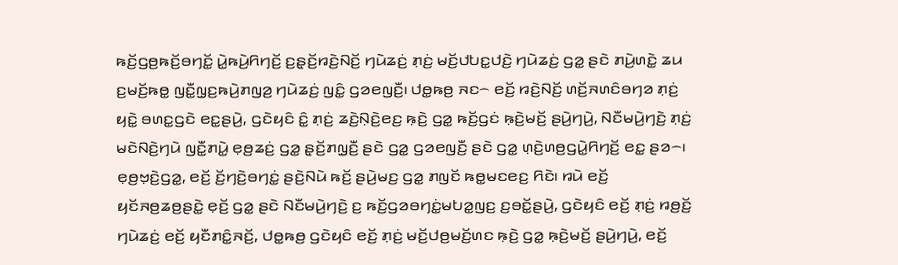ꤒꤢꤩ꤬ꤞꤥ꤬ꤒꤢꤩ꤬ꤋꤚꤢꤩ꤭ ꤣꤧ꤭ꤒꤣꤧ꤬ꤖꤚꤢꤩ꤬ ꤢ꤬ꤔ꤫ꤢꤩ꤬ꤙꤢꤧ꤬ꤡꤢꤩ꤬ ꤚꤣꤧꤘꤢꤦ꤬ ꤊ꤫ꤢꤦ꤬ ꤗꤢꤩ꤬ꤓꤝꤢ꤭ꤓꤢꤧ꤬ ꤚꤣꤧꤘꤢꤦ꤬ ꤞꤤ꤭ ꤔꤢꤧ ꤊꤣꤧ꤬ꤛꤢꤧ꤭ ꤘꤣ ꤢ꤬ꤗꤢꤩ꤬ꤒꤥ꤭ ꤜꤢꤪ꤭ꤜ꤫ꤢ꤬ꤒꤣꤧ꤬ꤊꤜꤤ꤬ ꤚꤣꤧꤘꤢꤦ꤬ ꤜꤢꤨ꤭ ꤞꤤꤕꤜꤢꤪ꤬꤯ ꤓꤥ꤭ꤒꤥ꤬ ꤏꤢ꤮ ꤕꤢꤩ꤬ ꤙꤢꤧ꤬ꤡꤢꤩ꤬ ꤛꤢꤩ꤬ꤏꤛꤢꤨꤋꤚꤤ ꤊ꤫ꤢꤦ꤬ ꤟꤢꤧ꤭ ꤋꤛꤢ꤭ꤞꤢꤧ ꤕꤢ꤭ꤔꤣꤧ꤬, ꤞꤢꤧꤟꤢꤨ ꤢꤨ꤭ ꤊ꤫ꤢꤦ꤬ ꤘꤢꤧ꤬ꤡ꤫ꤢꤧ꤬ꤕꤢ꤬ ꤒ꤫ꤢꤧ꤬ ꤞꤤ꤭ ꤒꤢꤩ꤬ꤞꤢꤦ ꤒ꤫ꤢꤧ꤬ꤗꤢꤩ꤬ ꤔꤣꤧ꤬ꤚꤣꤧ꤬, ꤡꤢꤪꤗꤣꤧ꤬ꤚꤢꤧ꤬ ꤊ꤫ꤢꤦ꤬ ꤗꤢꤧꤡꤢꤧ꤬ꤚꤣꤧ ꤜꤢꤪ꤭ꤊꤣꤧ꤭ ꤕ꤫ꤥ꤬ꤘꤢꤦ꤬ ꤞꤤ꤭ ꤔ꤫ꤢꤩ꤬ꤊꤜ꤫ꤢꤪ꤬ ꤔꤢꤧ ꤞꤤ꤭ ꤞꤤꤕꤜꤢꤪ꤬ ꤔꤢꤧ ꤞꤤ꤭ ꤛ꤫ꤢꤧ꤬ꤛꤥ꤬ꤞꤣꤧ꤭ꤖꤚꤢꤩ꤬ ꤕꤢ꤭ ꤔꤤ꤮꤯
ꤕ꤫ꤥ꤬ꤠ꤫ꤢꤧ꤬ꤞꤤ꤭, ꤕꤢꤩ꤬ ꤢꤩ꤬ꤚꤢꤧ꤬ꤋꤚꤢꤦ꤭ ꤔꤢꤧ꤬ꤡꤣꤧ ꤒꤢꤩ꤬ ꤔꤣꤧ꤬ꤗꤢ꤬ ꤞꤤ꤭ ꤊꤜꤢꤩ ꤒꤥ꤭ꤗꤢꤕꤢ꤬ ꤖꤢꤧ꤯ ꤙꤣꤧ ꤕꤢꤩ꤬ ꤟꤢꤩꤏꤥ꤬ꤘꤥ꤬ꤔꤢꤧ꤭ ꤕ꤫ꤢꤩ꤬ ꤞꤤ꤭ ꤔꤢꤧ ꤡꤢꤪꤗꤣꤧ꤬ꤚꤢꤧ꤬ ꤢ꤬ ꤒꤢꤩ꤬ꤞꤤꤋꤚꤢꤦ꤭ꤗꤝꤤ꤭ꤜꤢ꤬ ꤢ꤬ꤋꤢꤩ꤭ꤔꤣꤧ꤬, ꤞꤢꤧꤟꤢꤨ ꤕꤢꤩ꤬ ꤊ꤫ꤢꤦ꤬ ꤙꤥ꤬ꤢꤩ꤬ ꤚꤣꤧꤘꤢꤦ꤬ ꤕꤢꤩ꤬ ꤟꤢꤪꤊꤢꤨ꤭ꤏꤢꤩ꤬, ꤓꤥ꤭ꤒꤥ꤬ ꤞꤢꤧꤟꤢꤨ ꤕꤢꤩ꤬ ꤊ꤫ꤢꤦ꤬ ꤗꤢꤩ꤬ꤓꤥ꤬ꤗꤢꤩ꤬ꤛꤢ ꤒ꤫ꤢꤧ꤬ ꤞꤤ꤭ ꤒ꤫ꤢꤧ꤬ꤗꤢꤩ꤬ ꤔꤣꤧ꤬ꤚꤣꤧ꤬, ꤕꤢꤩ꤬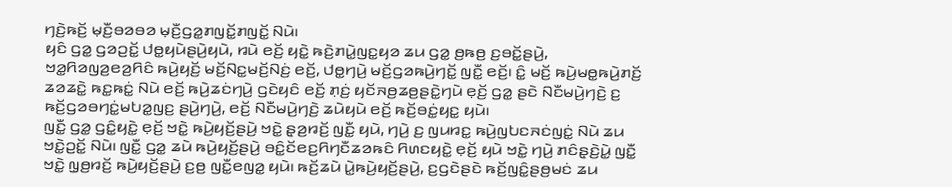ꤚꤢꤧ꤬ꤒꤢꤩ꤬ ꤗ꤫ꤢꤪ꤬ꤋꤤꤋꤤ ꤗ꤫ꤢꤪ꤬ꤞꤤ꤭ꤊꤜꤢꤩ꤭ꤊꤜꤢꤩ꤭ ꤡꤣꤧ꤯
ꤟꤢꤨ ꤞꤤ꤭ ꤞꤤꤑꤢꤩ꤭ ꤓꤥ꤭ꤟꤣꤧꤔꤣꤧ꤬ꤟꤣꤧ, ꤙꤣꤧ ꤕꤢꤩ꤬ ꤟꤢꤧ꤭ ꤒꤢꤧ꤬ꤊꤣꤧ꤭ꤜꤢ꤭ꤟꤤ ꤘꤣ ꤞꤤ꤭ ꤥ꤬ꤒꤥ꤬ ꤢ꤬ꤋꤢꤩ꤭ꤔꤣꤧ꤬, ꤠꤤ꤭ꤖꤤꤜꤤ꤬ꤕꤤ꤬ꤖꤢꤨ ꤒꤣꤧ꤬ꤟꤢꤩ꤬ ꤗꤢꤩ꤬ꤡꤢ꤭ꤗꤢꤩ꤬ꤡꤢꤦ꤬ ꤕꤢꤩ꤬, ꤓꤥ꤭ꤚꤣꤧ꤬ ꤗꤢꤩ꤬ꤞꤤꤒꤣꤧ꤬ꤚꤢꤩ꤭ ꤜꤢꤪ꤭ ꤕꤢꤩ꤬꤯ ꤢꤨ꤭ ꤗꤢꤩ꤬ ꤒꤣꤧ꤬ꤗꤥ꤭ꤒꤣꤧ꤬ꤊꤢꤩ꤬ ꤘꤤꤘꤢꤧ꤭ ꤒꤢ꤭ꤒꤢꤦ꤭ ꤡꤣꤧ ꤕꤢꤩ꤬ ꤒꤣꤧ꤬ꤘꤢꤦꤚꤣꤧ꤬ ꤞꤢꤧꤟꤢꤨ ꤕꤢꤩ꤬ ꤊ꤫ꤢꤦ꤬ ꤟꤢꤩꤏꤥ꤬ꤘꤥ꤬ꤔꤢꤧ꤭ꤚꤣꤧ ꤕ꤫ꤢꤩ꤬ ꤞꤤ꤭ ꤔꤢꤧ ꤡꤢꤪꤗꤣꤧ꤬ꤚꤢꤧ꤬ ꤢ꤬ ꤒꤢꤩ꤬ꤞꤤꤋꤚꤢꤦ꤭ꤗꤝꤤ꤭ꤜꤢ꤬ ꤔꤣꤧ꤬ꤚꤣꤧ꤬, ꤕꤢꤩ꤬ ꤡꤢꤪꤗꤣꤧ꤬ꤚꤢꤧ꤬ ꤘꤣꤧꤟꤣꤧ ꤕꤢꤩ꤬ ꤒꤢꤩ꤬ꤋꤢꤦ꤭ꤟꤢ꤭ ꤟꤣꤧ꤯
ꤜꤢꤪ꤭ ꤞꤤ꤭ ꤞꤢꤨ꤭ꤟꤢꤧ꤭ ꤕ꤫ꤢꤩ꤬ ꤠꤢꤧ꤭ ꤒꤣꤧ꤬ꤟꤢꤩ꤬ꤔꤣꤧ꤬ ꤠꤢꤧ꤭ ꤔ꤫ꤤ꤬ꤙꤢꤩ꤬ ꤜꤢꤪ꤭ ꤟꤣꤧ, ꤚꤣꤧ꤬ ꤢ꤬ ꤜꤣꤙꤢ꤭ ꤒꤣꤧ꤬ꤜꤝꤢꤏꤢꤦꤜꤢꤦ꤭ ꤡꤣꤧ ꤘꤣ ꤠꤢꤧ꤭ꤑꤢꤩ꤭ ꤡꤣꤧ꤯ ꤜꤢꤪ꤭ ꤞꤤ꤭ ꤘꤣꤧ ꤒꤣꤧ꤬ꤟꤢꤩ꤬ꤔꤣꤧ꤬ ꤋꤢꤨ꤭ꤢꤩꤕꤢ꤬ꤖꤚꤢꤪꤘꤤꤒꤢꤨ ꤖꤛꤢꤟꤢꤧ꤭ ꤕ꤫ꤢꤩ꤬ ꤟꤣꤧ ꤠꤢꤧ꤭ ꤚꤣꤧ꤬ ꤊꤢꤨꤔ꤫ꤢꤧ꤬ꤣꤧ꤭ ꤜꤢꤪ꤭ ꤠꤢꤧ꤭ ꤜ꤫ꤥ꤬ꤙꤢꤩ꤬ ꤒꤣꤧ꤬ꤟꤢꤩ꤬ꤔꤣꤧ꤬ ꤢ꤬ꤥ꤬ ꤜꤢꤪ꤭ꤕꤜꤤ꤭ ꤟꤣꤧ꤯ ꤒꤢꤩ꤬ꤘꤣꤧ ꤣꤧ꤭ꤒꤣꤧ꤬ꤟꤢꤩ꤬ꤔꤣꤧ꤬, ꤢ꤬ꤞꤢꤧꤔꤢꤧ ꤒꤢꤩ꤬ꤜꤢꤨ꤭ꤔꤥ꤬ꤗꤢꤦ ꤘꤣ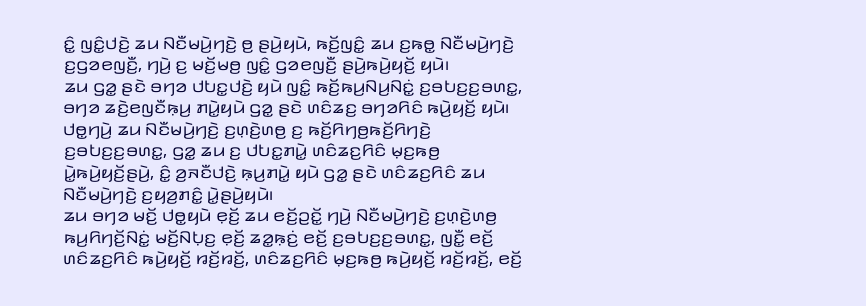ꤢꤨ꤭ ꤜꤢꤨ꤭ꤓꤢꤧ꤬ ꤘꤣ ꤡꤢꤪꤗꤣꤧ꤬ꤚꤢꤧ꤬ ꤥ꤬ ꤔꤣꤧ꤬ꤟꤣꤧ, ꤒꤢꤩ꤬ꤜꤢꤨ꤭ ꤘꤣ ꤢ꤬ꤒꤥ꤭ ꤡꤢꤪꤗꤣꤧ꤬ꤚꤢꤧ꤬ ꤢ꤬ꤞꤤꤕꤜꤢꤪ꤬, ꤚꤣꤧ꤬ ꤢ꤬ ꤗꤢꤩ꤬ꤗꤥ꤬ ꤜꤢꤨ꤭ ꤞꤤꤕꤜꤢꤪ꤬ ꤔꤣꤧ꤬ꤒꤣꤧ꤬ꤟꤢꤩ꤬ ꤟꤣꤧ꤯
ꤘꤣ ꤞꤤ꤭ ꤔꤢꤧ ꤋꤚꤤ ꤓꤝꤢ꤭ꤓꤢꤧ꤬ ꤟꤣꤧ ꤜꤢꤨ꤭ ꤒꤢꤩ꤬ꤒꤣ꤬ꤡꤣ꤬ꤡꤢꤦ꤭ ꤢ꤬ꤋꤝꤢ꤬ꤢ꤬ꤋꤛꤢ꤭, ꤋꤚꤤ ꤘꤢꤧ꤬ꤕꤜꤢꤪꤒ꤫ꤣ꤬ ꤊꤣꤧ꤭ꤟꤣꤧ ꤞꤤ꤭ ꤔꤢꤧ ꤛꤢꤨꤘꤢ꤬ ꤋꤚꤤꤖꤢꤨ ꤒꤣꤧ꤬ꤟꤢꤩ꤬ ꤟꤣꤧ꤯ ꤓꤥ꤭ꤚꤣꤧ꤬ ꤘꤣ ꤡꤢꤪꤗꤣꤧ꤬ꤚꤢꤧ꤬ ꤢ꤬ꤛ꤫ꤢꤧ꤬ꤛꤥ꤬ ꤢ꤬ ꤒꤢꤩ꤬ꤖꤚꤥ꤬ꤒꤢꤩ꤬ꤖꤚꤢꤧ꤬ ꤢ꤬ꤋꤝꤢ꤬ꤢ꤬ꤋꤛꤢ꤭, ꤞꤤ꤭ ꤘꤣ ꤢ꤬ ꤓꤝꤢ꤭ꤊꤣꤧ꤭ ꤛꤢꤨꤘꤢ꤬ꤖꤢꤨ ꤗ꤫ꤢ꤬ꤒꤥ꤬ ꤣꤧ꤭ꤒꤣꤧ꤬ꤟꤢꤩ꤬ꤔꤣꤧ꤬, ꤢꤨ꤭ ꤤ꤬ꤏꤢꤪꤓꤢꤧ꤬ ꤒ꤫ꤣ꤬ꤊꤣꤧ꤭ ꤟꤣꤧ ꤞꤤ꤭ ꤔꤢꤧ ꤛꤢꤨꤘꤢ꤬ꤖꤢꤨ ꤘꤣ ꤡꤢꤪꤗꤣꤧ꤬ꤚꤢꤧ꤬ ꤢ꤬ꤟꤤ꤬ꤊꤢꤨ꤭ ꤣꤧ꤭ꤔꤣꤧ꤬ꤟꤣꤧ꤯
ꤘꤣ ꤋꤚꤤ ꤗꤢꤩ꤬ ꤓꤥ꤭ꤟꤣꤧ ꤕ꤫ꤢꤩ꤬ ꤘꤣ ꤕꤢꤩ꤬ꤑꤢꤩ꤭ ꤚꤣꤧ꤬ ꤡꤢꤪꤗꤣꤧ꤬ꤚꤢꤧ꤬ ꤢ꤬ꤛ꤫ꤢꤧ꤬ꤛꤥ꤬ ꤒꤣ꤬ꤖꤚꤢꤩ꤬ꤡꤢꤦ꤭ ꤗꤢꤩ꤬ꤡꤝ꤫ꤢ꤬ ꤕ꤫ꤢꤩ꤬ ꤘꤤ꤭ꤒ꤫ꤢꤦ꤬ ꤕꤢꤩ꤬ ꤢ꤬ꤋꤝꤢ꤬ꤢ꤬ꤋꤛꤢ꤭, ꤜꤢꤪ꤭ ꤕꤢꤩ꤬ ꤛꤢꤨꤘꤢ꤬ꤖꤢꤨ ꤒꤣꤧ꤬ꤟꤢꤩ꤬ ꤙꤢꤩ꤬ꤙꤢꤩ꤬, ꤛꤢꤨꤘꤢ꤬ꤖꤢꤨ ꤗ꤫ꤢ꤬ꤒꤥ꤬ ꤒꤣꤧ꤬ꤟꤢꤩ꤬ ꤙꤢꤩ꤬ꤙꤢꤩ꤬, ꤕꤢꤩ꤬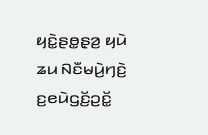ꤟꤢꤧ꤭ꤔꤥ꤭ꤔ꤫ꤤ꤬ ꤟꤣꤧ ꤘꤣ ꤡꤢꤪꤗꤣꤧ꤬ꤚꤢꤧ꤬ ꤢ꤬ꤕꤣꤧꤞꤢꤩ꤬ꤑꤢꤩ꤭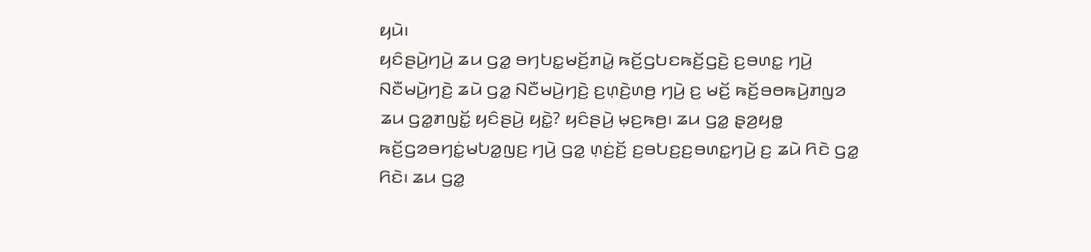ꤟꤣꤧ꤯
ꤟꤢꤨꤔꤣꤧ꤬ꤚꤣꤧ꤬ ꤘꤣ ꤞꤤ꤭ ꤋꤚꤝꤢ꤭ꤗꤢꤩ꤬ꤊꤣꤧ꤭ ꤒꤢꤩ꤬ꤞꤝꤢꤒꤢꤩ꤬ꤞꤢꤧ꤬ ꤢ꤬ꤋꤛꤢ꤭ ꤚꤣꤧ꤬ ꤡꤢꤪꤗꤣꤧ꤬ꤚꤢꤧ꤬ ꤘꤣꤧ ꤞꤤ꤭ ꤡꤢꤪꤗꤣꤧ꤬ꤚꤢꤧ꤬ ꤢ꤬ꤛ꤫ꤢꤧ꤬ꤛꤥ꤬ ꤚꤣꤧ꤬ ꤢ꤬ ꤗꤢꤩ꤬ ꤒꤢꤩ꤬ꤋꤥꤒꤣꤧ꤬ꤊꤜꤤ ꤘꤣ ꤞꤤ꤭ꤊꤜꤢꤩ꤭ ꤟꤢꤨꤔꤣꤧ꤬ ꤟꤢꤧ꤭? ꤟꤢꤨꤔꤣꤧ꤬ ꤗ꤫ꤢ꤬ꤒꤥ꤬꤯ ꤘꤣ ꤞꤤ꤭ ꤔ꤫ꤤ꤬ꤟꤥ꤭ ꤒꤢꤩ꤬ꤞꤤꤋꤚꤢꤦ꤭ꤗꤝꤤ꤭ꤜꤢ꤬ ꤚꤣꤧ꤬ ꤞꤤ꤭ ꤛ꤫ꤢꤦ꤬ꤢꤩ꤬ ꤢ꤬ꤋꤝꤢ꤬ꤢ꤬ꤋꤛꤢ꤭ꤚꤣꤧ꤬ ꤢ꤬ ꤘꤣꤧ ꤖꤢꤧ ꤞꤤ꤭ ꤖꤢꤧ꤯ ꤘꤣ ꤞꤤ꤭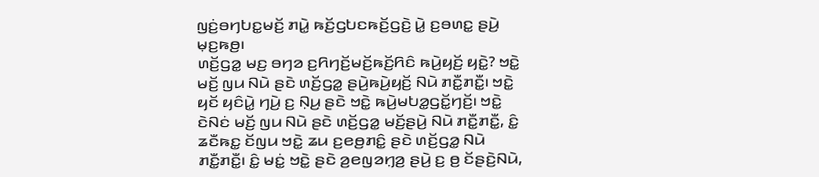ꤜꤢꤦ꤬ꤋꤚꤝꤢ꤭ꤗꤢꤩ꤬ ꤊꤣꤧ꤭ ꤒꤢꤩ꤬ꤞꤝꤢꤒꤢꤩ꤬ꤞꤢꤧ꤬ ꤣꤧ꤭ ꤢ꤬ꤋꤛꤢ꤭ ꤔꤣꤧ꤬ ꤗ꤫ꤢ꤬ꤒꤥ꤬꤯
ꤛꤢꤩ꤬ꤞꤤ꤭ ꤗꤢ꤬ ꤋꤚꤤ ꤢ꤬ꤖꤚꤢꤩ꤬ꤗꤢꤩ꤬ꤒꤢꤩ꤬ꤖꤢꤨ ꤒꤣꤧ꤬ꤟꤢꤩ꤬ ꤟꤢꤧ꤭? ꤠꤢꤧ꤭ ꤗꤢꤩ꤬ ꤜꤣ ꤡꤣꤧ ꤔꤢꤧ ꤛꤢꤩ꤬ꤞꤤ꤭ ꤔꤣꤧ꤬ꤒꤣꤧ꤬ꤟꤢꤩ꤬ ꤡꤣꤧ ꤊꤢꤪ꤭ꤊꤢꤪ꤭꤯ ꤠꤢꤧ꤭ ꤟꤢꤩ ꤟꤢꤨꤣꤧ꤭ ꤚꤣꤧ꤬ ꤢ꤬ ꤡ꤫ꤣ꤬ ꤔꤢꤧ ꤠꤢꤧ꤭ ꤒꤣꤧ꤬ꤗꤝꤤ꤭ꤞꤢꤩ꤭ꤚꤢꤩ꤬꤯ ꤠꤢꤧ꤭ ꤢꤧꤡꤢꤦ ꤗꤢꤩ꤬ ꤜꤣ ꤡꤣꤧ ꤔꤢꤧ ꤛꤢꤩ꤬ꤞꤤ꤭ ꤗꤢꤩ꤬ꤔꤣꤧ꤬ ꤡꤣꤧ ꤊꤢꤪ꤭ꤊꤢꤪ꤭, ꤢꤨ꤭ ꤘꤢꤪꤒꤢ꤭ ꤢꤩꤜꤣ ꤠꤢꤧ꤭ ꤘꤣ ꤢ꤬ꤕꤥ꤬ꤊꤢꤨ꤭ ꤔꤢꤧ ꤛꤢꤩ꤬ꤞꤤ꤭ ꤡꤣꤧ ꤊꤢꤪ꤭ꤊꤢꤪ꤭꤯ ꤢꤨ꤭ ꤗꤢꤦ꤭ ꤠꤢꤧ꤭ ꤔꤢꤧ ꤤ꤬ꤕꤜꤤꤚ꤫ꤤ꤬ ꤔꤣꤧ꤬ ꤢ꤬ ꤥ꤬ ꤢꤩꤔꤢꤧ꤬ꤡꤣꤧ,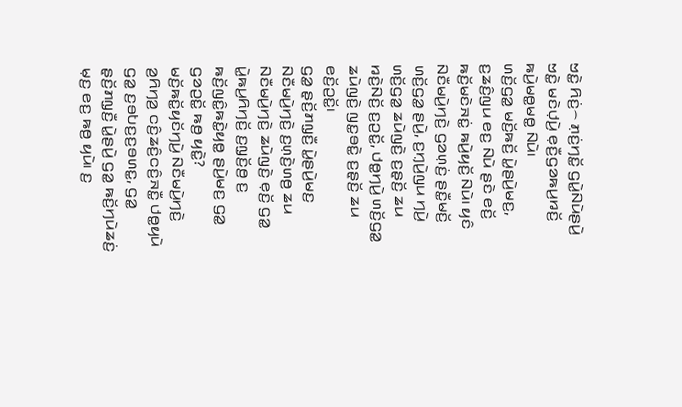ꤠꤢꤧ꤭ ꤖꤢꤦ꤬꤮ ꤊ꤫ꤢꤦ꤬ꤚꤢꤩ꤭ ꤞꤣꤧ꤭ꤡꤣꤧꤔꤣꤧ꤬ ꤠꤢꤧ꤭ ꤗꤢꤧꤓ꤫ꤣꤧ꤬ ꤕ꤫ꤢꤪ꤬ꤞꤤꤒꤣ꤬ꤙꤢꤩ꤬ ꤒꤣꤧ꤬ꤗꤥ꤭ꤗꤥ꤭ ꤡꤣꤧ꤯
ꤛꤢꤩ꤬ꤞꤤ꤭ ꤗꤢꤩ꤬ꤒꤢꤩ꤬ ꤣꤧ꤭ꤔꤣꤧ꤬ꤗꤢ꤬, ꤢ꤬ꤘꤢꤨ꤬ꤜꤣ ꤕꤢ꤬ ꤡꤣꤧ ꤔꤢꤧ ꤕꤢꤩ꤬ ꤒꤢꤩ꤬ꤗꤢꤧꤏꤢꤦ꤭ ꤒꤣꤧ꤬ꤟꤢꤩ꤬ ꤡꤣꤧ꤯ ꤟꤢꤨ ꤡꤢꤪꤗꤣꤧ꤬ꤚꤢꤧ꤬ ꤞꤤꤛ꤫ꤢꤦ꤬ ꤔꤢꤪ꤭ꤗꤢꤩ꤬ ꤛꤢꤩ꤬ꤞꤤ꤭ ꤔꤣꤧ꤬, ꤢ꤬ꤚ꤫ꤣꤧ꤬ꤜꤣ ꤚꤣꤧ꤬ ꤛꤢꤩ꤬ꤞꤤ꤭ ꤘꤣꤧꤜꤢꤧ꤬ ꤢ꤬ꤔ꤫ꤢꤩ꤬ ꤘꤣ ꤙꤢꤧ꤬ꤡꤢꤩ꤬ ꤢ꤬ꤑꤢꤩ꤭, ꤓꤥ꤭ꤚꤣꤧ꤬ ꤛꤢꤩ꤬ꤞꤤ꤭ ꤘꤣꤧꤜꤢꤧ꤬ ꤜꤢ꤭ꤋꤢꤧ꤭ ꤢ꤬ꤔ꤫ꤢꤩ꤬ ꤘꤣ ꤕꤢꤩ꤬ꤑꤢꤩ꤭꤯
ꤞꤤ꤭ ꤔ꤫ꤢꤩ꤬ꤊꤜ꤫ꤢꤪ꤬ ꤣꤧ꤭ꤔꤣꤧ꤬ꤗꤢ꤬ ꤡꤢꤪꤗꤣꤧ꤬ꤚꤢꤧ꤬ ꤢ꤬ꤛ꤫ꤢꤧ꤬ꤛꤥ꤬ ꤘꤣ ꤡꤢꤪꤗꤣꤧ꤬ꤚꤢꤧ꤬ ꤘꤣꤧꤜꤢꤧ꤬ ꤕ꤫ꤢꤩ꤬ ꤞꤤ꤭ ꤣꤧ꤭ꤒꤣ꤬ꤖꤚꤢꤩ꤬ ꤢ꤬ꤜ꤫ꤢꤩ꤬ꤥ꤬ ꤢ꤬ ꤒꤢꤩ꤬ꤜꤢꤨ꤭ꤒꤢꤧ꤭ꤟꤥ꤭ ꤔꤣꤧ꤬ꤗꤢ꤬ ꤞꤤ꤭ ꤞꤤꤑꤢꤩ꤭ ꤒꤥ꤬ ꤟꤢꤧ꤭? ꤗꤢꤩ꤬ꤒꤢꤩ꤭ꤟꤢꤩꤚꤣꤧ꤬ ꤡꤢꤪꤗꤣꤧ꤬ꤚꤢꤧ꤬ ꤤ꤬ꤖꤚꤤ꤬ ꤍꤢꤨ꤬ꤘꤢꤨ꤬ꤍꤢꤨ꤬ꤏꤢꤪ꤭ ꤓꤥ꤭ꤟꤣꤧ ꤞꤤ꤭ ꤢ꤬ꤋꤝꤢ꤬ꤢ꤬ꤋꤛꤢ꤭, ꤞꤤ꤭ ꤔ꤫ꤢꤩ꤬ꤊꤜ꤫ꤢꤪ꤬ ꤣꤧ꤭ꤔꤣꤧ꤬ ꤞꤤ꤭ ꤒꤢꤩ꤬ꤚꤣꤧꤘꤢꤦ꤬ ꤗ꤫ꤢ꤬ ꤕꤢ꤬ ꤒꤥ꤬ ꤟꤣꤧ꤯ ꤢ꤬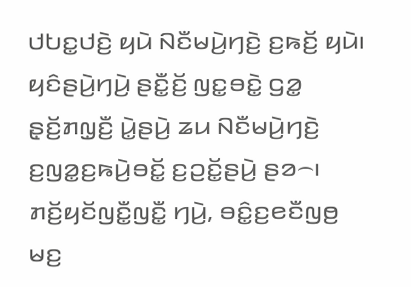ꤓꤝꤢ꤭ꤓꤢꤧ꤬ ꤟꤣꤧ ꤡꤢꤪꤗꤣꤧ꤬ꤚꤢꤧ꤬ ꤢ꤬ꤒꤢꤩ꤬ ꤟꤣꤧ꤯ ꤟꤢꤨꤔꤣꤧ꤬ꤚꤣꤧ꤬ ꤔꤢꤪ꤭ꤢꤩ꤬ ꤜꤢ꤭ꤋꤢꤧ꤭ ꤞꤤ꤭ ꤔ꤫ꤢꤩ꤬ꤊꤜ꤫ꤢꤪ꤬ ꤣꤧ꤭ꤔꤣꤧ꤬ ꤘꤣ ꤡꤢꤪꤗꤣꤧ꤬ꤚꤢꤧ꤬ ꤢ꤬ꤜꤤ꤭ꤢ꤬ꤒꤣꤧ꤬ꤋꤢꤩ꤭ ꤢ꤬ꤑꤢꤩ꤭ꤔꤣꤧ꤬ ꤔꤤ꤮꤯
ꤊꤢꤩ꤬ꤟꤢꤩꤜꤢꤪ꤭ꤜꤢꤪ꤭ ꤚꤣꤧ꤬, ꤋꤢꤨ꤭ꤢ꤬ꤕꤢꤪꤜꤥ꤬ ꤗꤢ꤬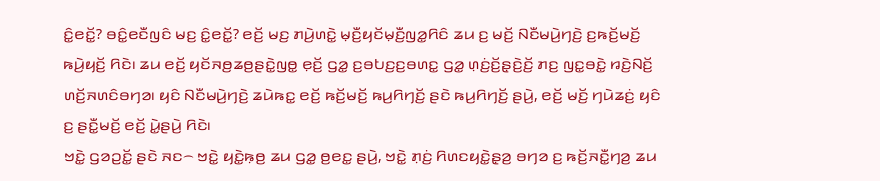ꤢꤨ꤭ꤕꤢꤩ꤭? ꤋꤢꤨ꤭ꤕꤢꤪꤜꤢꤨ ꤗꤢ꤬ ꤢꤨ꤭ꤕꤢꤩ꤭? ꤕꤢꤩ꤬ ꤗꤢ꤬ ꤊꤣꤧ꤬ꤛꤢꤧ꤭ ꤗ꤫ꤢꤪ꤬ꤟꤢꤩꤗ꤫ꤢꤪ꤬ꤜꤤ꤭ꤖꤢꤨ ꤘꤣ ꤢ꤬ ꤗꤢꤩ꤬ ꤡꤢꤪꤗꤣꤧ꤬ꤚꤢꤧ꤬ ꤢ꤬ꤒꤢꤩ꤬ꤗꤢꤩ꤬ ꤒꤣꤧ꤬ꤟꤢꤩ꤬ ꤖꤢꤧ꤯ ꤘꤣ ꤕꤢꤩ꤬ ꤟꤢꤩꤏꤥ꤬ꤘꤥ꤬ꤔꤢꤧ꤭ꤜꤥ꤭ ꤕ꤫ꤢꤩ꤬ ꤞꤤ꤭ ꤢ꤬ꤋꤝꤢ꤬ꤢ꤬ꤋꤛꤢ꤭ ꤞꤤ꤭ ꤛ꤫ꤢꤦ꤬ꤢꤩ꤬ꤔ꤫ꤢꤧ꤬ꤢꤩ꤬ ꤊꤢ꤬ ꤜꤢ꤭ꤋꤢꤧ꤭ ꤙꤢꤧ꤬ꤡꤢꤩ꤬ ꤛꤢꤩ꤬ꤏꤛꤢꤨꤋꤚꤤ꤯ ꤟꤢꤨ ꤡꤢꤪꤗꤣꤧ꤬ꤚꤢꤧ꤬ ꤘꤣꤧꤒꤢ꤭ ꤕꤢꤩ꤬ ꤒꤢꤩ꤬ꤗꤢꤩ꤬ ꤒꤣ꤬ꤖꤚꤢꤩ꤬ ꤔꤢꤧ ꤒꤣ꤬ꤖꤚꤢꤩ꤬ ꤔꤣꤧ꤬, ꤕꤢꤩ꤬ ꤗꤢꤩ꤬ ꤚꤣꤧꤘꤢꤦ꤬ ꤟꤢꤨ ꤢ꤬ ꤔꤢꤪ꤭ꤗꤢꤩ꤬ ꤕꤢꤩ꤬ ꤣꤧ꤭ꤔꤣꤧ꤬ ꤖꤢꤧ꤯
ꤠꤢꤧ꤭ ꤞꤤꤑꤢꤩ꤭ ꤔꤢꤧ ꤏꤢ꤮ ꤠꤢꤧ꤭ ꤟꤢꤧ꤭ꤒ꤫ꤥ꤬ ꤘꤣ ꤞꤤ꤭ ꤥ꤬ꤕꤢ꤭ ꤔꤣꤧ꤬, ꤠꤢꤧ꤭ ꤊ꤫ꤢꤦ꤬ ꤖꤛꤢꤟꤢꤧ꤭ꤔ꤫ꤤ꤬ ꤋꤚꤤ ꤢ꤬ ꤒꤢꤩ꤬ꤏꤢꤪ꤭ꤚꤤ꤬ ꤘꤣ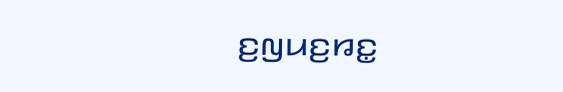ꤢ꤬ꤜꤣꤢ꤬ꤙꤢ꤭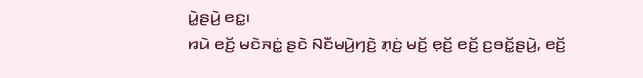ꤣꤧ꤭ꤔꤣꤧ꤬ ꤕꤢ꤭꤯
ꤙꤣꤧ ꤕꤢꤩ꤬ ꤗꤢꤧꤏꤢꤦ꤭ ꤔꤢꤧ ꤡꤢꤪꤗꤣꤧ꤬ꤚꤢꤧ꤬ ꤊ꤫ꤢꤦ꤬ ꤗꤢꤩ꤬ ꤕ꤫ꤢꤩ꤬ ꤕꤢꤩ꤬ ꤢ꤬ꤋꤢꤩ꤭ꤔꤣꤧ꤬, ꤕꤢꤩ꤬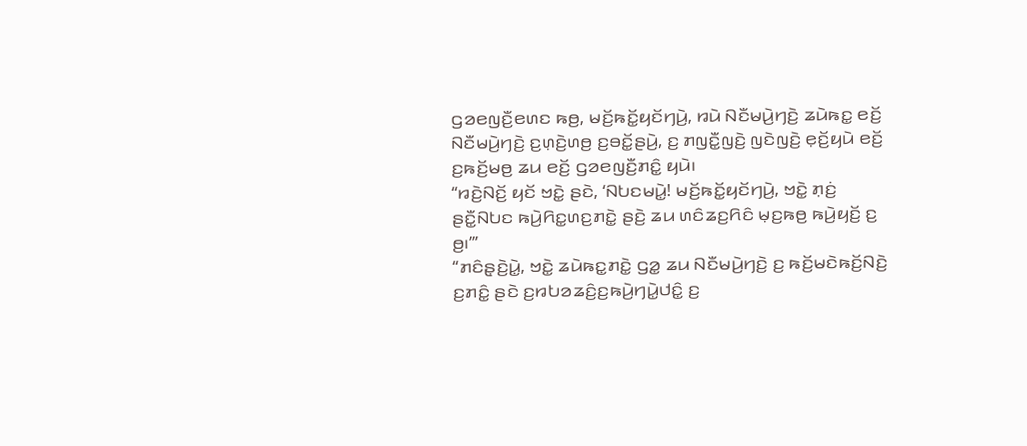ꤞꤤꤕꤜꤢꤪ꤬ꤕꤛꤢ ꤒꤥ꤬, ꤗꤢꤩ꤬ꤒꤢꤩ꤭ꤟꤢꤩꤚꤣꤧ꤬, ꤙꤣꤧ ꤡꤢꤪꤗꤣꤧ꤬ꤚꤢꤧ꤬ ꤘꤣꤧꤒꤢ꤭ ꤕꤢꤩ꤬ ꤡꤢꤪꤗꤣꤧ꤬ꤚꤢꤧ꤬ ꤢ꤬ꤛ꤫ꤢꤧ꤬ꤛꤥ꤬ ꤢ꤬ꤋꤢꤩ꤭ꤔꤣꤧ꤬, ꤢ꤬ ꤊꤜꤢꤪ꤭ꤜꤢꤧ꤬ ꤜꤢꤧꤜꤢꤧ꤬ ꤕ꤫ꤢꤩ꤬ꤟꤣꤧ ꤕꤢꤩ꤬ ꤢ꤬ꤒꤢꤩ꤬ꤗꤥ꤬ ꤘꤣ ꤕꤢꤩ꤬ ꤞꤤꤕꤜꤢꤪ꤬ꤊꤢꤨ꤭ ꤟꤣꤧ꤯
“ꤙꤢꤧ꤬ꤡꤢꤩ꤬ ꤟꤢꤩ ꤠꤢꤧ꤭ ꤔꤢꤧ, ‘ꤡꤝꤢꤗꤣꤧ꤭! ꤗꤢꤩ꤬ꤒꤢꤩ꤭ꤟꤢꤩꤚꤣꤧ꤬, ꤠꤢꤧ꤭ ꤊ꤫ꤢꤦ꤬ ꤔꤢꤪ꤭ꤡꤝꤢ ꤒꤣꤧ꤬ꤖꤢ꤭ꤛꤢ꤬ꤊꤢꤧ꤭ ꤔꤢꤧ꤬ ꤘꤣ ꤛꤢꤨꤘꤢ꤬ꤖꤢꤨ ꤗ꤫ꤢ꤬ꤒꤥ꤬ ꤒꤣꤧ꤬ꤟꤢꤩ꤬ ꤢ꤬ ꤥ꤬꤯’”
“ꤊꤢꤨꤔ꤫ꤢꤧ꤬ꤣꤧ꤭, ꤠꤢꤧ꤭ ꤘꤣꤧꤒꤢ꤭ꤊꤢꤧ꤭ ꤞꤤ꤭ ꤘꤣ ꤡꤢꤪꤗꤣꤧ꤬ꤚꤢꤧ꤬ ꤢ꤬ ꤒꤢꤩ꤬ꤗꤢꤧꤒꤢꤩ꤬ꤡꤢꤧ꤬ ꤢ꤬ꤊꤢꤨ꤭ ꤔꤢꤧ ꤢ꤬ꤙꤝꤤꤘꤢꤨ꤬ꤢ꤬ꤒꤣꤧ꤬ꤚꤣꤧ꤭ꤓꤢꤨ꤭ ꤢ꤬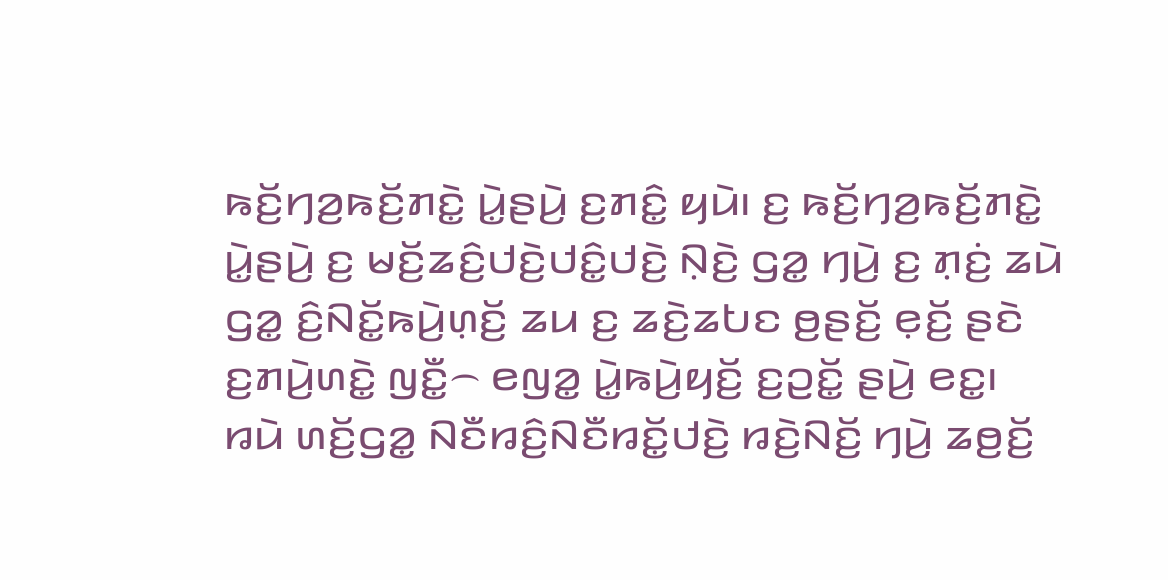ꤒꤢꤩ꤬ꤚꤤ꤬ꤒꤢꤩ꤬ꤊꤢꤧ꤭ ꤣꤧ꤭ꤔꤣꤧ꤬ ꤢ꤬ꤊꤢꤨ꤭ ꤟꤣꤧ꤯ ꤢ꤬ ꤒꤢꤩ꤬ꤚꤤ꤬ꤒꤢꤩ꤬ꤊꤢꤧ꤭ ꤣꤧ꤭ꤔꤣꤧ꤬ ꤢ꤬ ꤗꤢꤩ꤬ꤘꤢꤨ꤬ꤓꤢꤧ꤬ꤓꤢꤨ꤭ꤓꤢꤧ꤬ ꤡ꤫ꤢꤧ꤬ ꤞꤤ꤭ ꤚꤣꤧ꤬ ꤢ꤬ ꤊ꤫ꤢꤦ꤬ ꤘꤣꤧ ꤞꤤ꤭ ꤢꤨ꤬ꤡꤢꤩ꤭ꤒꤣꤧ꤬ꤛ꤫ꤢꤩ꤬ ꤘꤣ ꤢ꤬ ꤘꤢꤧ꤬ꤘꤝꤢ ꤥ꤬ꤔꤢꤩ꤬ ꤕ꤫ꤢꤩ꤬ ꤔꤢꤧ ꤢ꤬ꤊꤣꤧ꤬ꤛꤢꤧ꤭ ꤜꤢꤪ꤭꤮ ꤕꤜꤤ꤭ ꤣꤧ꤭ꤒꤣꤧ꤬ꤟꤢꤩ꤬ ꤢ꤬ꤑꤢꤩ꤭ ꤔꤣꤧ꤬ ꤕꤢ꤭꤯
ꤙꤣꤧ ꤛꤢꤩ꤬ꤞꤤ꤭ ꤡꤢꤪꤙꤢꤨ꤬ꤡꤢꤪꤙꤢꤩ꤭ꤓꤢꤧ꤬ ꤙꤢꤧ꤬ꤡꤢꤩ꤬ ꤚꤣꤧ꤬ ꤘꤥ꤬ꤢꤩ꤬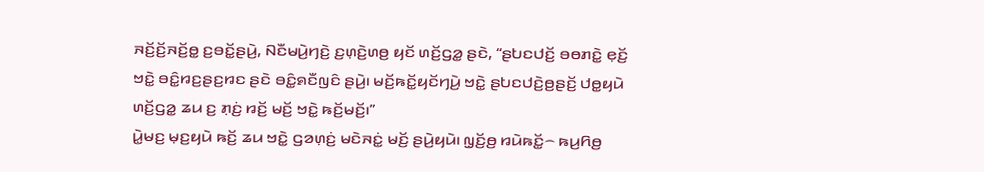ꤏꤢꤩ꤬ꤢꤩ꤬ꤏꤢꤩ꤬ꤥ꤭ ꤢ꤬ꤋꤢꤩ꤭ꤔꤣꤧ꤬, ꤡꤢꤪꤗꤣꤧ꤬ꤚꤢꤧ꤬ ꤢ꤬ꤛ꤫ꤢꤧ꤬ꤛꤥ꤬ ꤟꤢꤩ ꤛꤢꤩ꤬ꤞꤤ꤭ ꤔꤢꤧ, “ꤔꤝꤢꤓꤢꤩ꤬ ꤋꤥꤊꤢꤧ꤭ ꤕ꤫ꤢꤩ꤬ ꤠꤢꤧ꤭ ꤋꤢꤨ꤭ꤙꤢ꤬ꤔꤢ꤬ꤙꤢ ꤔꤢꤧ ꤋꤢꤨ꤭ꤎꤢꤪꤜꤢꤨ ꤔꤣꤧ꤬꤯ ꤗꤢꤩ꤬ꤒꤢꤩ꤭ꤟꤢꤩꤚꤣꤧ꤬ ꤠꤢꤧ꤭ ꤔꤝꤢꤓꤢꤧ꤬ꤥ꤬ꤔꤢꤩ꤬ ꤓꤥ꤭ꤟꤣꤧ ꤛꤢꤩ꤬ꤞꤤ꤭ ꤘꤣ ꤢ꤬ ꤊ꤫ꤢꤦ꤬ ꤙꤢꤩ꤬ ꤗꤢꤩ꤬ ꤠꤢꤧ꤭ ꤒꤢꤩ꤬ꤗꤢꤩ꤬꤯”
ꤣꤧ꤭ꤗꤢ꤬ ꤗ꤫ꤢ꤬ꤟꤣꤧ ꤒꤢꤩ꤬ ꤘꤣ ꤠꤢꤧ꤭ ꤞꤤꤛ꤫ꤢꤦ꤬ ꤗꤢꤧꤏꤢꤦ꤭ ꤗꤢꤩ꤬ ꤔꤣꤧ꤬ꤟꤣꤧ꤯ ꤜ꤫ꤢꤩ꤬ꤥ꤬ ꤙꤣꤧꤒꤢꤩ꤭꤮ ꤒꤣ꤬ꤖꤥ꤬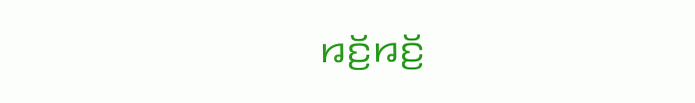ꤙꤢꤩ꤬ꤙꤢꤩ꤬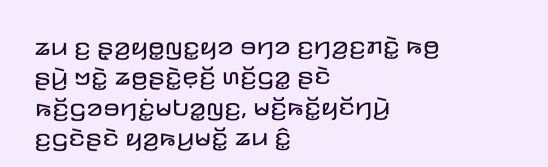ꤘꤣ ꤢ꤬ ꤔ꤫ꤤ꤬ꤟꤥ꤭ꤜꤢ꤭ꤟꤤ ꤋꤚꤤ ꤢ꤬ꤚꤤ꤬ꤢ꤬ꤊꤢꤧ꤭ ꤒꤥ꤬ ꤔꤣꤧ꤬ ꤠꤢꤧ꤭ ꤘꤥ꤬ꤔꤢꤧ꤭ꤕ꤫ꤢꤩ꤬ ꤛꤢꤩ꤬ꤞꤤ꤭ ꤔꤢꤧ ꤒꤢꤩ꤬ꤞꤤꤋꤚꤢꤦ꤭ꤗꤝꤤ꤭ꤜꤢ꤬, ꤗꤢꤩ꤬ꤒꤢꤩ꤭ꤟꤢꤩꤚꤣꤧ꤬ ꤢ꤬ꤞꤢꤧꤔꤢꤧ ꤟꤤ꤬ꤒꤣ꤬ꤗꤢꤩ꤭ ꤘꤣ ꤢꤨ꤭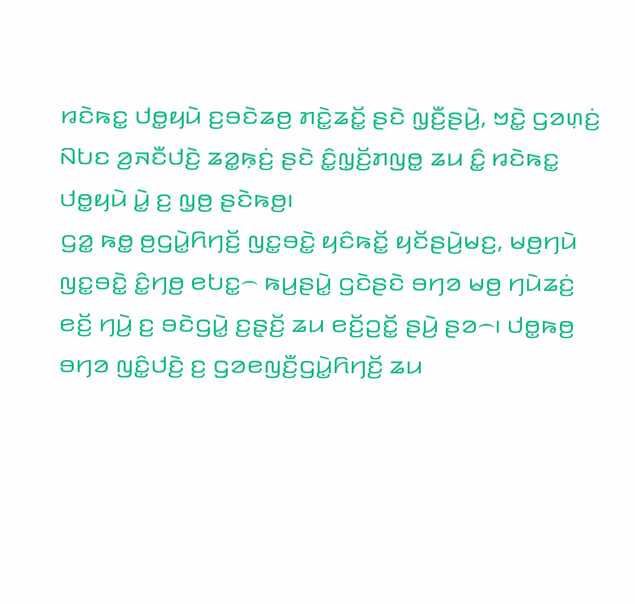ꤙꤢꤧꤒꤢ꤭ ꤓꤥ꤭ꤟꤣꤧ ꤢ꤬ꤋꤢꤧꤘꤥ꤬ ꤊꤢꤧ꤭ꤘꤢꤩ꤭ ꤔꤢꤧ ꤜ꤫ꤢꤪ꤬ꤔꤣꤧ꤬, ꤠꤢꤧ꤭ ꤞꤤꤛ꤫ꤢꤦ꤬ ꤡꤝꤢ ꤤ꤬ꤏꤢꤪꤓꤢꤧ꤬ ꤘꤤ꤭ꤒ꤫ꤢꤦ꤬ ꤔꤢꤧ ꤢꤨ꤭ꤜ꤫ꤢꤩ꤬ꤊꤜꤥ꤭ ꤘꤣ ꤢꤨ꤭ ꤙꤢꤧꤒꤢ꤭ ꤓꤥ꤭ꤟꤣꤧ ꤣꤧ꤭ ꤢ꤬ ꤜ꤫ꤥ꤬ ꤔꤢꤧꤒꤥ꤬꤯
ꤞꤤ꤭ ꤒꤥ꤭ ꤥ꤬ꤞꤣꤧ꤭ꤖꤚꤢꤩ꤬ ꤜꤢ꤭ꤋꤢꤧ꤭ ꤟꤢꤨꤒꤢꤩ꤭ ꤟꤢꤩꤔꤣꤧ꤬ꤗꤢ꤬, ꤗꤥ꤬ꤚꤣꤧ ꤜꤢ꤭ꤋꤢꤧ꤭ ꤢꤨ꤭ꤚꤥ꤬ ꤕꤝꤢ꤭꤮ ꤒꤣ꤬ꤔꤣꤧ꤭ ꤞꤢꤧꤔꤢꤧ ꤋꤚꤤ ꤗꤥ꤬ ꤚꤣꤧꤘꤢꤦ꤬ ꤕꤢꤩ꤬ ꤚꤣꤧ꤬ ꤢ꤬ ꤋꤢꤧꤞꤣꤧ꤭ ꤢ꤬ꤔ꤫ꤢꤩ꤬ ꤘꤣ ꤕꤢꤩ꤬ꤑꤢꤩ꤭ ꤔꤣꤧ꤬ ꤔꤤ꤮꤯ ꤓꤥ꤭ꤒꤥ꤬ ꤋꤚꤤ ꤜꤢꤨ꤭ꤓꤢꤧ꤬ ꤢ꤬ ꤞꤤꤕꤜꤢꤪ꤬ꤞꤣꤧ꤭ꤖꤚꤢꤩ꤬ ꤘꤣ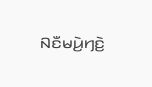ꤡꤢꤪꤗꤣꤧ꤬ꤚꤢꤧ꤬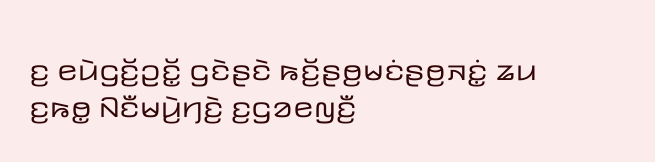ꤢ꤬ ꤕꤣꤧꤞꤢꤩ꤬ꤑꤢꤩ꤭ ꤞꤢꤧꤔꤢꤧ ꤒꤢꤩ꤬ꤔꤥ꤬ꤗꤢꤦꤔꤥ꤬ꤏꤢꤦ꤭ ꤘꤣ ꤢ꤬ꤒꤥ꤭ ꤡꤢꤪꤗꤣꤧ꤬ꤚꤢꤧ꤬ ꤢ꤬ꤞꤤꤕꤜꤢꤪ꤬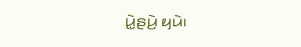ꤣꤧ꤭ꤔꤣꤧ꤬ ꤟꤣꤧ꤯